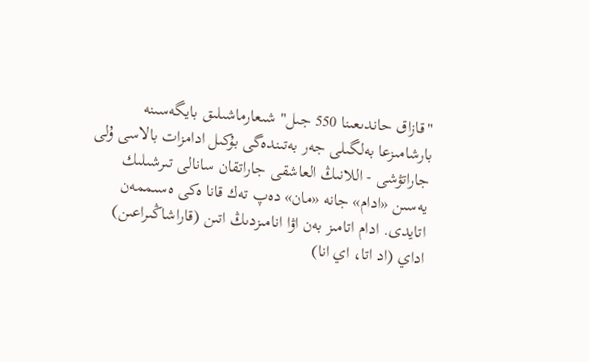"قازاق حاندىعىنا 550 جىل" شىعارماشىلىق بايگەسىنە
بارشامىزعا بەلگىلى جەر بەتىندەگى بۇكىل ادامزات بالاسى ۇلى جاراتۋشى - اللانىڭ العاشقى جاراتقان سانالى تىرشىلىك يەسىن «ادام» جانە «مان» دەپ تەك قانا ەكى ەسىممەن اتايدى. ادام اتامىز بەن اۋا انامىزدىڭ اتىن (قاراشاڭىراعىن) اداي (اد اتا، اي انا)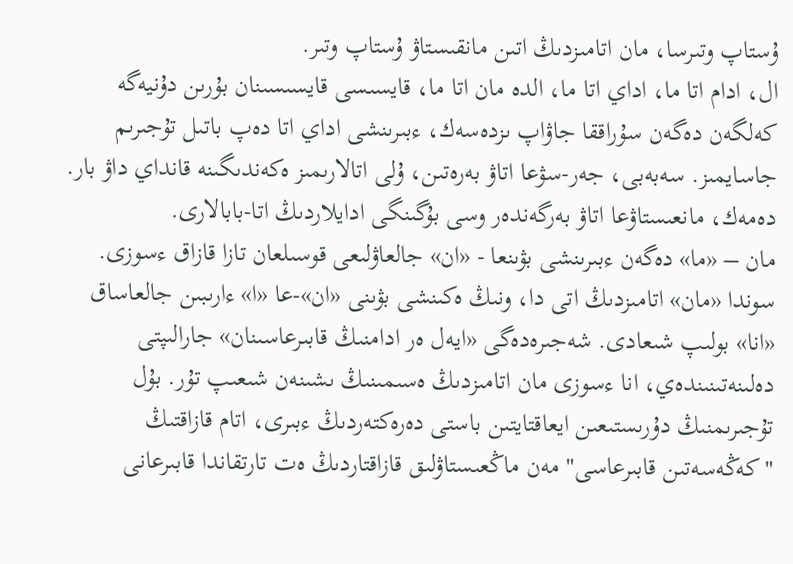ۇستاپ وتىرسا، مان اتامىزدىڭ اتىن مانقىستاۋ ۇستاپ وتىر.
ال، ادام اتا ما، اداي اتا ما، الدە مان اتا ما، قايسىسى قايسىسىنان بۇرىن دۇنيەگە كەلگەن دەگەن سۇراققا جاۋاپ ىزدەسەك، ءبىرىنشى اداي اتا دەپ باتىل تۇجىرىم جاسايمىز. سەبەبى، جەر-سۋعا اتاۋ بەرەتىن، ۇلى اتالارىمىز ەكەندىگىنە قانداي داۋ بار. دەمەك، مانعىستاۋعا اتاۋ بەرگەندەر وسى بۇگىنگى ادايلاردىڭ اتا-بابالارى.
مان – «ما» دەگەن ءبىرىنشى بۋىنعا - «ان» جالعاۋلىعى قوسىلعان تازا قازاق ءسوزى. سوندا «مان» اتامىزدىڭ اتى دا، ونىڭ ەكىنشى بۋىنى «ان»-عا «ا» ءارىبىن جالعاساق «انا» بولىپ شىعادى. شەجىرەدەگى «ايەل ەر ادامنىڭ قابىرعاسىنان» جارالىپتى دەلىنەتىنىندەي، انا ءسوزى مان اتامىزدىڭ ەسىمىنىڭ ىشىنەن شىعىپ تۇر. بۇل تۇجىرىمنىڭ دۇرىستىعىن ايعاقتايتىن باستى دەرەكتەردىڭ ءبىرى، اتام قازاقتىڭ "كەڭەسەتىن قابىرعاسى" مەن ماڭعىستاۋلىق قازاقتاردىڭ ەت تارتقاندا قابىرعانى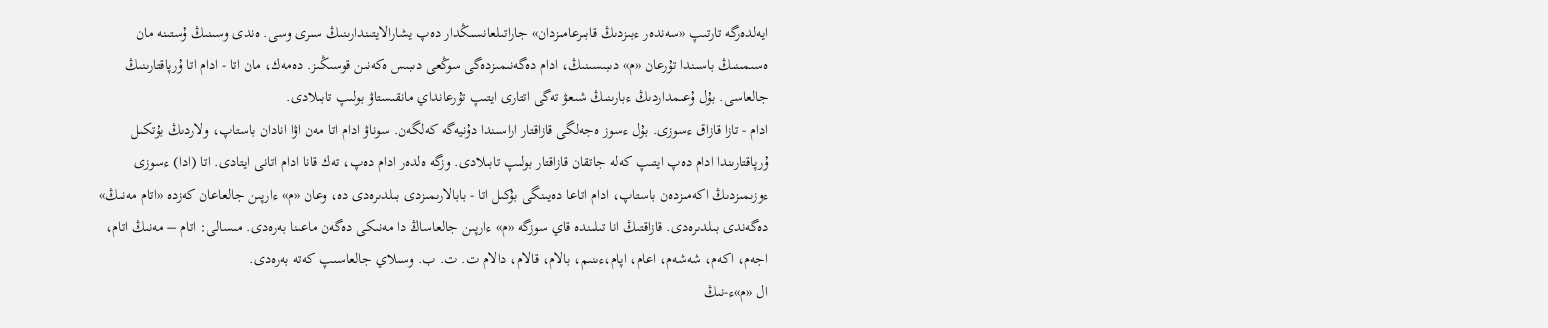ايەلدەرگە تارتىپ «سەندەر ءبىزدىڭ قابىرعامىزدان» جاراتىلعانسىڭدار دەپ يشارالايتىندارىنىڭ سىرى وسى. ەندى وسىنىڭ ۇستىنە مان ەسىمىنىڭ باسىندا تۇرعان «م» دىبىسىنىڭ، ادام دەگەنىمىزدەگى سوڭعى دىبىس ەكەنىن قوسىڭىز. دەمەك، مان اتا - ادام اتا ۇرپاقتارىنىڭ جالعاسى. بۇل ۇعىمداردىڭ ءبارىنىڭ شىعۋ تەگى اتتارى ايتىپ تۇرعانداي مانقىستاۋ بولىپ تابىلادى.
ادام - تازا قازاق ءسوزى. بۇل ءسوز ەجەلگى قازاقتار اراسىندا دۇنيەگە كەلگەن. سوناۋ ادام اتا مەن اۋا انادان باستاپ، ولاردىڭ بۇتكىل ۇرپاقتارىندا ادام دەپ ايتىپ كەلە جاتقان قازاقتار بولىپ تابىلادى. وزگە ەلدەر ادام دەپ، تەك قانا ادام اتانى ايتادى. اتا (ادا) ءسوزى ءوزىمىزدىڭ اكەمىزدەن باستاپ، ادام اتاعا دەيىنگى بۇكىل اتا - بابالارىمىزدى بىلدىرەدى دە، وعان «م» ءارپىن جالعاعان كەزدە «اتام مەنىڭ» دەگەندى بىلدىرەدى. قازاقتىڭ انا تىلىندە قاي سوزگە «م» ءارپىن جالعاساڭ دا مەنىكى دەگەن ماعىنا بەرەدى. مىسالى: اتام – مەنىڭ اتام، اجەم، اكەم، شەشەم، اعام، اپام،ءىنىم، بالام، قالام، دالام ت. ت. ب. وسىلاي جالعاسىپ كەتە بەرەدى.
ال «م»ء-نىڭ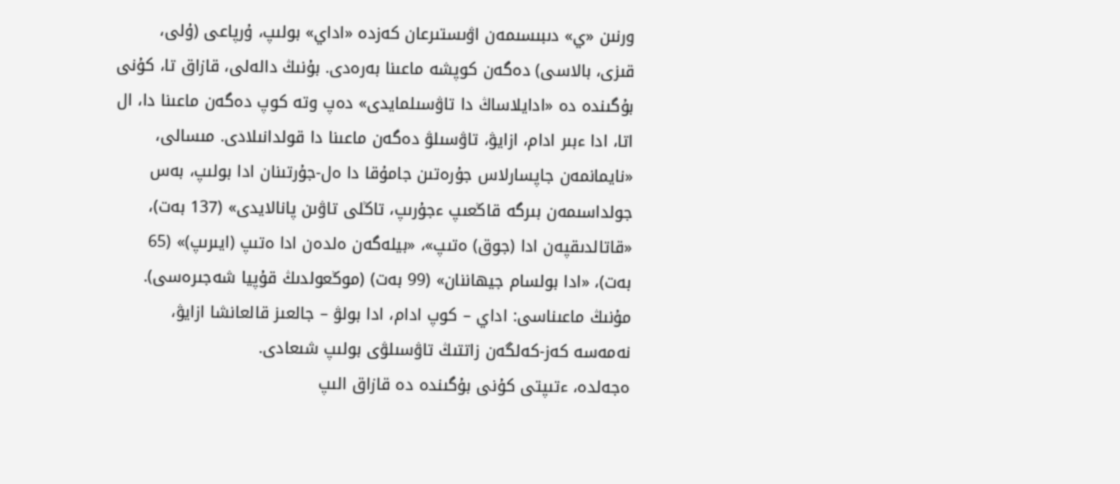ورنىن «ي» دىبىسىمەن اۋىستىرعان كەزدە «اداي» بولىپ، ۇرپاعى (ۇلى، قىزى، بالاسى) دەگەن كوپشە ماعىنا بەرەدى. بۇنىڭ دالەلى، قازاق تا، كۇنى بۇگىندە دە «ادايلاساڭ دا تاۋسىلمايدى» دەپ وتە كوپ دەگەن ماعىنا دا، ال اتا، ادا ءبىر ادام، ازايۋ، تاۋسىلۋ دەگەن ماعىنا دا قولدانىلادى. مىسالى، «نايمانمەن جاپسارلاس جۇرەتىن جامۇقا دا ەل-جۇرتىنان ادا بولىپ، بەس جولداسىمەن بىرگە قاڭعىپ ءجۇرىپ، تاڭلى تاۋىن پانالايدى» (137 بەت)، «قاتالدىقپەن ادا (جوق) ەتىپ»، «بيلەگەن ەلدەن ادا ەتىپ (ايىرىپ)» (65 بەت)، «ادا بولسام جيھاننان» (99 بەت) (موڭعولدىڭ قۇپيا شەجىرەسى). مۇنىڭ ماعىناسى: اداي – كوپ ادام، ادا بولۋ – جالعىز قالعانشا ازايۋ، نەمەسە كەز-كەلگەن زاتتىڭ تاۋسىلۋى بولىپ شىعادى.
ەجەلدە، ءتىپتى كۇنى بۇگىندە دە قازاق الىپ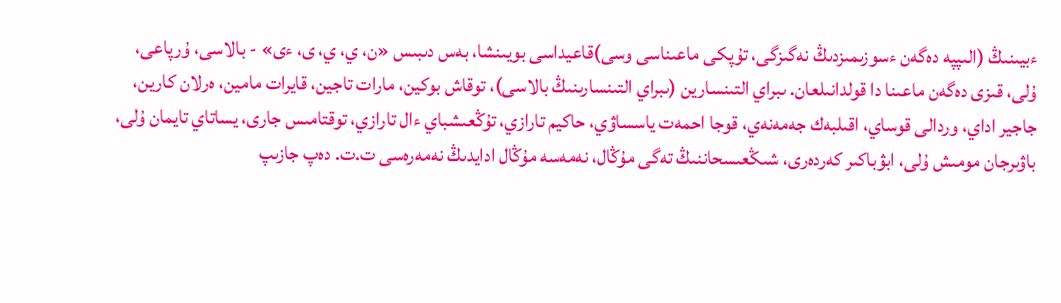ءبيىنىڭ (الىپپە دەگەن ءسوزىمىزدىڭ نەگىزگى، تۇپكى ماعىناسى وسى)قاعيداسى بويىنشا، بەس دىبىس «ن، ي، ي، ى، ءى» - بالاسى، ۇرپاعى، ۇلى، قىزى دەگەن ماعىنا دا قولدانىلعان. ىبراي التىنسارين (ىبراي التىنسارىنىڭ بالاسى)، توقاش بوكين، مارات تاجين، قايرات مامين، ەرلان كارين، جاجير اداي، وردالى قوساي، اقىلبەك جەمەنەي، قوجا احمەت ياسساۋي، حاكيم تارازي، تۇڭعىشباي ءال تارازي، توقتامىس جارى، يساتاي تايمان ۇلى، باۋىرجان مومىش ۇلى، ابۋباكىر كەردەرى، شىڭعىسحاننىڭ تەگى مۇڭال، نەمەسە مۇڭال ادايدىڭ نەمەرەسى ت.ت. دەپ جازىپ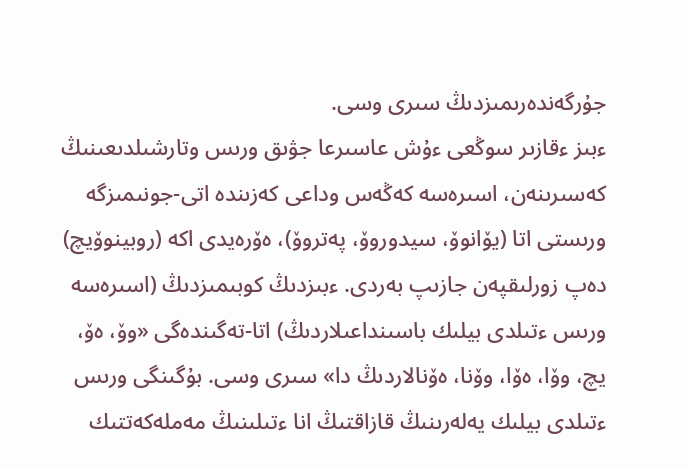جۇرگەندەرىمىزدىڭ سىرى وسى.
ءبىز ءقازىر سوڭعى ءۇش عاسىرعا جۋىق ورىس وتارشىلدىعىنىڭ كەسىرىنەن، اسىرەسە كەڭەس وداعى كەزىندە اتى-جونىمىزگە ورىستى اتا (يۆانوۆ، سيدوروۆ، پەتروۆ)، ەۆرەيدى اكە (روبينوۆيچ) دەپ زورلىقپەن جازىپ بەردى. ءبىزدىڭ كوبىمىزدىڭ (اسىرەسە ورىس ءتىلدى بيلىك باسىنداعىلاردىڭ) اتا-تەگىندەگى «وۆ، ەۆ، يچ، وۆا، ەۆا، وۆنا، ەۆنالاردىڭ دا» سىرى وسى. بۇگىنگى ورىس ءتىلدى بيلىك يەلەرىنىڭ قازاقتىڭ انا ءتىلىنىڭ مەملەكەتتىك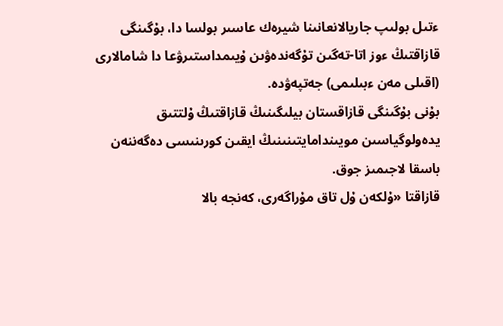ءتىل بولىپ جاريالانعانىنا شيرەك عاسىر بولسا دا، بۇگىنگى قازاقتىڭ ءوز اتا-تەگىن تۇگەندەۋىن ۇيىمداستىرۋعا دا شامالارى (اقىلى مەن ءبىلىمى) جەتپەۋدە.
بۇنى بۇگىنگى قازاقستان بيلىگىنىڭ قازاقتىڭ ۇلتتىق يدەولوگياسىن مويىندامايتىنىنىڭ ايقىن كورىنىسى دەگەننەن باسقا لاجىمىز جوق.
قازاقتا «ۇلكەن ۇل تاق مۇراگەرى، كەنجە بالا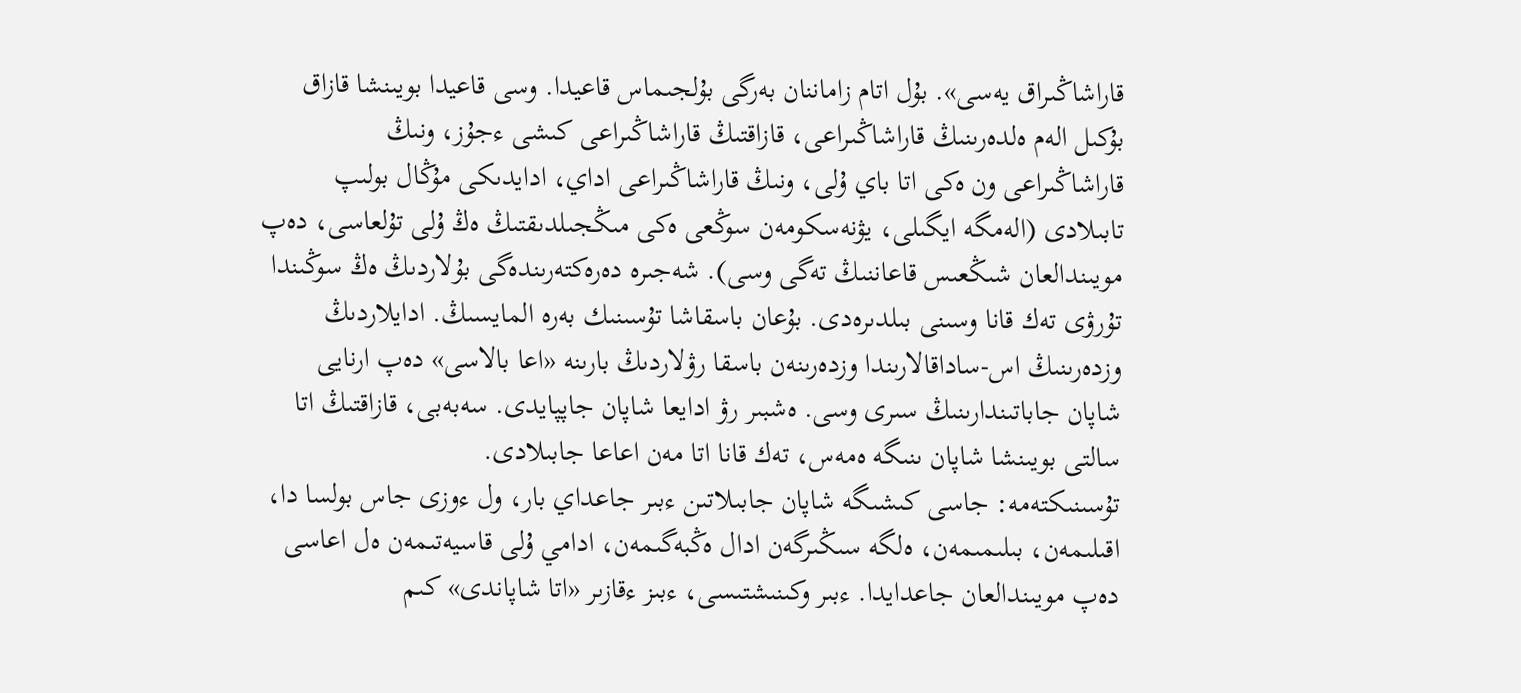قاراشاڭىراق يەسى». بۇل اتام زاماننان بەرگى بۇلجىماس قاعيدا. وسى قاعيدا بويىنشا قازاق بۇكىل الەم ەلدەرىنىڭ قاراشاڭىراعى، قازاقتىڭ قاراشاڭىراعى كىشى ءجۇز، ونىڭ قاراشاڭىراعى ون ەكى اتا باي ۇلى، ونىڭ قاراشاڭىراعى اداي، ادايدىكى مۇڭال بولىپ تابىلادى (الەمگە ايگىلى، يۋنەسكومەن سوڭعى ەكى مىڭجىلدىقتىڭ ەڭ ۇلى تۇلعاسى، دەپ مويىندالعان شىڭعىس قاعاننىڭ تەگى وسى). شەجىرە دەرەكتەرىندەگى بۇلاردىڭ ەڭ سوڭىندا تۇرۋى تەك قانا وسىنى بىلدىرەدى. بۇعان باسقاشا تۇسىنىك بەرە المايسىڭ. ادايلاردىڭ وزدەرىنىڭ اس-ساداقالارىندا وزدەرىنەن باسقا رۋلاردىڭ بارىنە «اعا بالاسى» دەپ ارنايى شاپان جاباتىندارىنىڭ سىرى وسى. ەشبىر رۋ ادايعا شاپان جاپپايدى. سەبەبى، قازاقتىڭ اتا سالتى بويىنشا شاپان ىنىگە ەمەس، تەك قانا اتا مەن اعاعا جابىلادى.
تۇسىنىكتەمە: جاسى كىشىگە شاپان جابىلاتىن ءبىر جاعداي بار، ول ءوزى جاس بولسا دا، اقىلىمەن، بىلىمىمەن، ەلگە سىڭىرگەن ادال ەڭبەگىمەن، ادامي ۇلى قاسيەتىمەن ەل اعاسى دەپ مويىندالعان جاعدايدا. ءبىر وكىنىشتىسى، ءبىز ءقازىر «اتا شاپاندى» كىم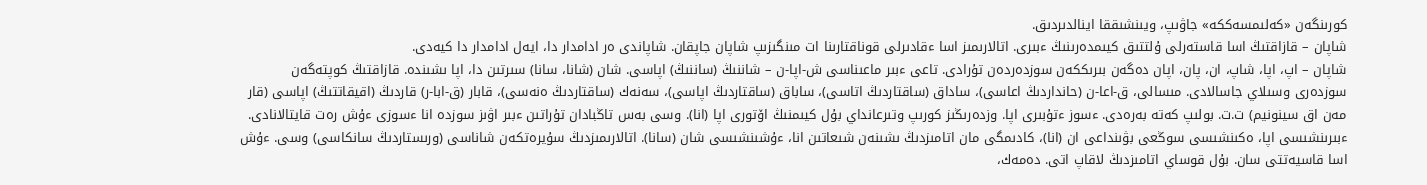كورىنگەن «كەلىمسەككە» جاۋىپ، ويىنشىققا اينالدىردىق.
شاپان – قازاقتىڭ اسا قاستەرلى ۇلتتىق كيىمدەرىنىڭ ءبىرى. اتالارىمىز اسا ءقادىرلى قوناقتارىنا ات مىنگىزىپ شاپان جاپقان. شاپاندى ەر ادامدار دا، ايەل ادامدار دا كيەدى.
شاپان – اپ، اپا، شاپ، ان، پان، اپان دەگەن بىرىككەن سوزدەردەن تۇرادى. تاعى ءبىر ماعىناسى ش-اپا-ن – شاننىڭ (ساننىڭ) اپاسى. شان (شانا، سانا) سىرتىن دا، اپا ىشىندە. قازاقتىڭ كوپتەگەن سوزدەرى وسىلاي جاسالادى. مىسالى، ق-اعا-ن (حانداردىڭ اعاسى)، ساداق (ساقتاردىڭ اتاسى)، ساباق (ساقتاردىڭ اپاسى)، سەنەك (ساقتاردىڭ ەنەسى)، قابار (ق-ابا-ر) قاردىڭ (اقيقاتتىڭ) اپاسى (قار مەن اق سينونيم) ت.ت. بولىپ كەتە بەرەدى. ءسوز ءتۇبىرى اپا. وزدەرىڭىز كورىپ وتىرعانداي بۇل كيىمنىڭ اۆتورى اپا (انا). وسى بەس تاڭبادان تۇراتىن ءبىر اۋىز سوزدە انا ءسوزى ءۇش رەت قايتالانادى. ءبىرىنشىسى اپا، ەكىنشىسى سوڭعى بۋىنداعى ان (انا)، كادىمگى مان اتامىزدىڭ ىشىنەن شىعاتىن انا، ءۇشىنشىسى شان (سانا). اتالارىمىزدىڭ سۇيرەتكەن شاناسى (ورىستاردىڭ سانكاسى) وسى. ءۇش اسا قاسيەتتى سان. بۇل قوساي اتامىزدىڭ لاقاپ اتى. دەمەك،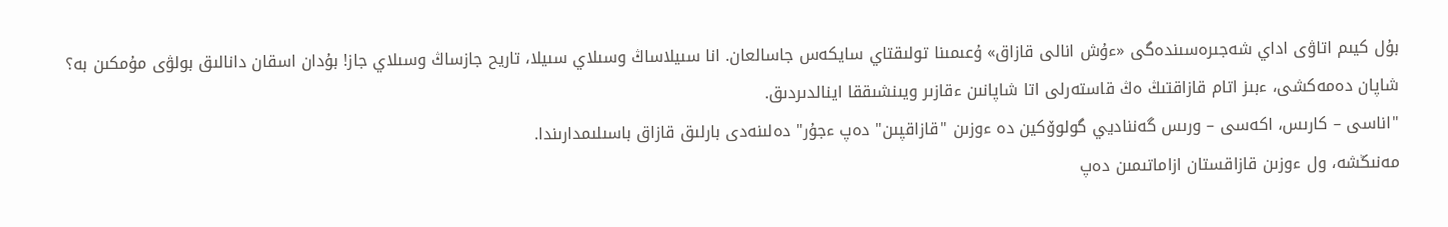بۇل كيىم اتاۋى اداي شەجىرەسىندەگى «ءۇش انالى قازاق» ۇعىمىنا تولىقتاي سايكەس جاسالعان. انا سىيلاساڭ وسىلاي سىيلا، تاريح جازساڭ وسىلاي جاز! بۇدان اسقان دانالىق بولۋى مۇمكىن بە؟
شاپان دەمەكشى، ءبىز اتام قازاقتىڭ ەڭ قاستەرلى اتا شاپانىن ءقازىر ويىنشىققا اينالدىردىق.
"اناسى – كارىس، اكەسى – ورىس گەنناديي گولوۆكين دە ءوزىن "قازاقپىن" دەپ ءجۇر" دەلىنەدى بارلىق قازاق باسىلىمدارىندا.
مەنىڭشە، ول ءوزىن قازاقستان ازاماتىمىن دەپ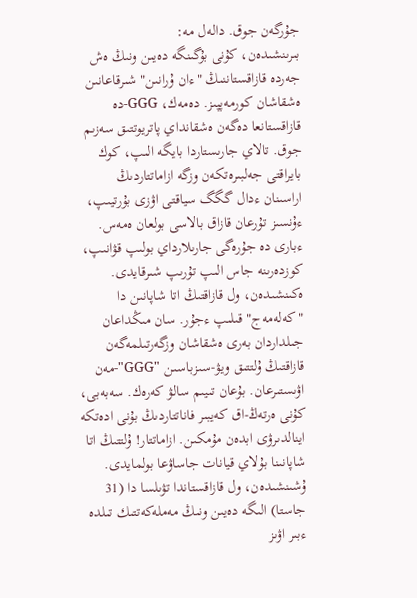جۇرگەن جوق. دالەل مە:
بىرىنشىدەن، كۇنى بۇگىنگە دەيىن ونىڭ ەش جەردە قازاقستاننىڭ "ءان ۇرانىن" شىرقاعانىن ەشقاشان كورمەپپىز. دەمەك، GGG-دە قازاقستانعا دەگەن ەشقانداي پاتريوتتىق سەزىم جوق. تالاي جارىستاردا بايگە الىپ، كوك بايراقتى جەلبىرەتكەن وزگە ازاماتتاردىڭ اراسىنان ءدال گگگ سياقتى اۋزى بۇرتيىپ، ءۇنسىز تۇرعان قازاق بالاسى بولعان ەمەس. ءبارى دە جۇرەگى جارىلارداي بولىپ قۋانىپ، كوزدەرىنە جاس الىپ تۇرىپ شىرقايدى.
ەكىنشىدەن، ول قازاقتىڭ اتا شاپانىن دا "كەلەمەج" قىلىپ ءجۇر. سان مىڭداعان جىلداردان بەرى ەشقاشان وزگەرتىلمەگەن قازاقتىڭ ۇلتتىق ويۋ-سىزباسىن "GGG"-مەن اۋىستىرعان. بۇعان تىيىم سالۋ كەرەك. سەبەبى، كۇنى ەرتەڭ-اق كەيبىر فاناتتاردىڭ بۇنى ادەتكە اينالدىرۋى ابدەن مۇمكىن. ازاماتتار! ۇلتتىڭ اتا شاپانىنا بۇلاي قيانات جاساۋعا بولمايدى.
ۇشىنشىدەن، ول قازاقستاندا تۋىلسا دا (31 جاستا) الىگە دەيىن ونىڭ مەملەكەتتىك تىلدە ءبىر اۋىز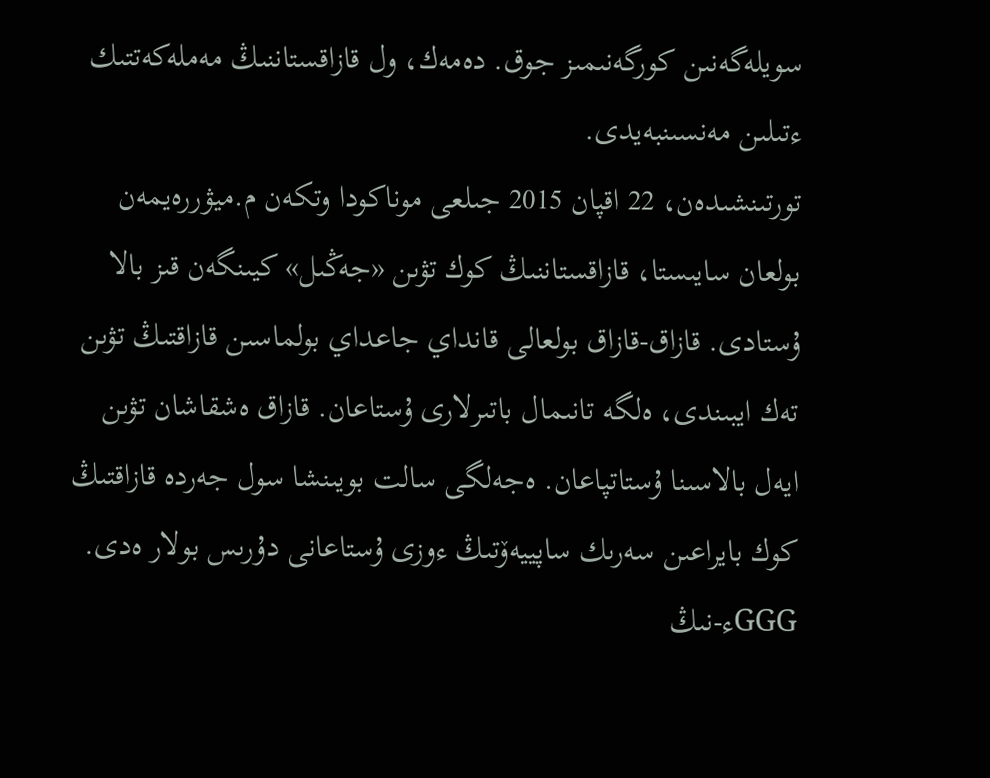سويلەگەنىن كورگەنىمىز جوق. دەمەك، ول قازاقستاننىڭ مەملەكەتتىك ءتىلىن مەنسىنبەيدى.
تورتىنشىدەن، 22 اقپان 2015 جىلعى موناكودا وتكەن م.ميۋررەيمەن بولعان سايىستا، قازاقستاننىڭ كوك تۋىن «جەڭىل» كيىنگەن قىز بالا ۇستادى. قازاق-قازاق بولعالى قانداي جاعداي بولماسىن قازاقتىڭ تۋىن تەك ايبىندى، ەلگە تانىمال باتىرلارى ۇستاعان. قازاق ەشقاشان تۋىن ايەل بالاسىنا ۇستاتپاعان. ەجەلگى سالت بويىنشا سول جەردە قازاقتىڭ كوك بايراعىن سەرىك ساپييەۆتىڭ ءوزى ۇستاعانى دۇرىس بولار ەدى. GGGء-نىڭ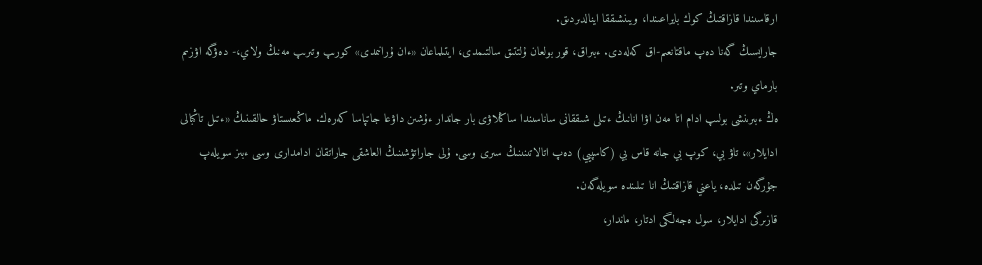ارقاسىندا قازاقتىڭ كوك بايراعىندا، ويىنشىققا اينالدىردىق.
جارايسىڭ گەنا دەپ ماقتانعىم-اق كەلەدى. ءبىراق، قور بولعان ۇلتتىق سالتىمدى، ايتىلماعان «ءان ۇرانىمدى» كورىپ وتىرىپ مەنىڭ ولاي،- دەۋگە اۋزىم بارماي وتىر.
ەڭ ءبىرىنشى بولىپ ادام اتا مەن اۋا انانىڭ ءتىلى شىققانى ساناسىندا ساڭلاۋى بار جاندار ءۇشىن داۋعا جاتپاسا كەرەك. ماڭعىستاۋ حالقىنىڭ «ءتىل تاڭبالى ادايلار»، تاۋ بي، كوپ بي جانە قاس بي (كاسپيي) دەپ اتالاتىنىنىڭ سىرى وسى. ۇلى جاراتۋشىنىڭ العاشقى جاراتقان ادامدارى وسى ءبىز سويلەپ جۇرگەن تىلدە، ياعني قازاقتىڭ انا تىلىندە سويلەگەن.
قازىرگى ادايلار، سول ەجەلگى ادتار، ماندار،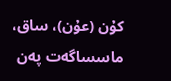كۇن (عۇن)، ساق، ماسساگەت پەن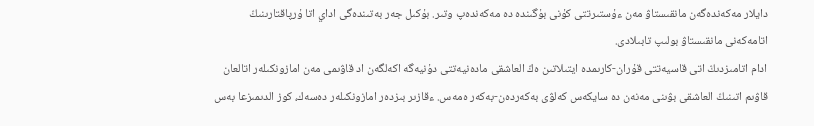دايلار مەكەندەگەن مانقىستاۋ مەن ءۇستىرتتى كۇنى بۇگىندە دە مەكەندەپ وتىر. بۇكىل جەر بەتىندەگى اداي اتا ۇرپاقتارىنىڭ اتامەكەنى مانقىستاۋ بولىپ تابىلادى.
ادام اتامىزدىڭ اتى قاسيەتتى قۇران-كارىمدە ايتىلاتىن ەڭ العاشقى مادەنيەتتى دۇنيەگە اكەلگەن اد قاۋىمى مەن امازونكىلەر اتالعان قاۋىم اتىنىڭ العاشقى بۋىنى مەنەن دە سايكەس كەلۋى بەكەردەن-بەكەر ەمەس. ءقازىر بىزدەر امازونكىلەر دەسەك، كوز الدىمىزعا بەس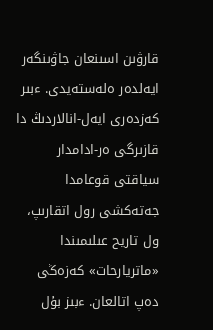قارۋىن اسىنعان جاۋىنگەر ايەلدەر ەلەستەيدى. ءبىر كەزدەرى ايەل-انالاردىڭ دا قازىرگى ەر-ادامدار سياقتى قوعامدا جەتەكشى رول اتقارىپ، ول تاريح عىلىمىندا «ماتريارحات» كەزەڭى دەپ اتالعان. ءبىز بۇل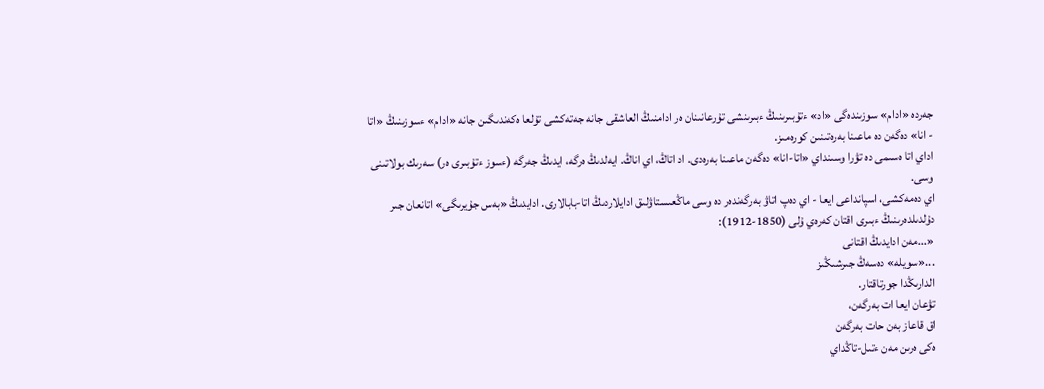جەردە «ادام» سوزىندەگى «اد» ءتۇبىرىنىڭ ءبىرىنشى تۇرعانىنان ەر ادامنىڭ العاشقى جانە جەتەكشى تۇلعا ەكەندىگىن جانە «ادام» ءسوزىنىڭ «اتا - انا» دەگەن دە ماعىنا بەرەتىنىن كورەمىز.
اداي اتا ەسىمى دە تۋرا وسىنداي «اتا-انا» دەگەن ماعىنا بەرەدى. اد اتاڭ، اي اناڭ. ايەلدىڭ ەرگە، ايدىڭ جەرگە (ءسوز ءتۇبىرى ەر) سەرىك بولاتىنى وسى.
اي دەمەكشى، اسپانداعى ايعا - اي دەپ اتاۋ بەرگەندەر دە وسى ماڭعىستاۋلىق ادايلاردىڭ اتا-بابالارى. ادايدىڭ «بەس جۇيرىگى» اتانعان جىر دۇلدىلدەرىنىڭ ءبىرى اقتان كەرەي ۇلى (1850-1912):
«...مەن ادايدىڭ اقتانى
...«سويلە» دەسەڭ جىرشىڭىز
الدارىڭدا جورتاقتار.
تۋعان ايعا ات بەرگەن،
اق قاعاز بەن حات بەرگەن
ەكى ەرىن مەن ءتىل-تاڭداي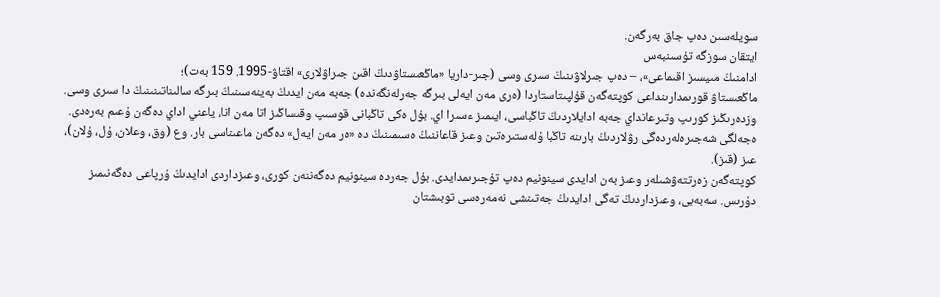سويلەسىن دەپ جاق بەرگەن.
ايتقان سوزگە تۇسىنبەس
ادامنىڭ مىيسىز اقىماعى»، – دەپ جىرلاۋىنىڭ سىرى وسى (جىر-داريا «ماڭعىستاۋدىڭ اقىن جىراۋلارى» اقتاۋ-1995. 159 بەت)؛
ماڭعىستاۋ قورىمدارىنداعى كوپتەگەن قۇلپىتاستاردا (ەرى مەن ايەلى بىرگە جەرلەنگەندە) جەبە مەن ايدىڭ بەينەسىنىڭ بىرگە سالىناتىنىنىڭ دا سىرى وسى. وزدەرىڭىز كورىپ وتىرعانداي جەبە ادايلاردىڭ تاڭباسى، ايىمىز ءسىرا اي. بۇل ەكى تاڭبانى قوسىپ وقىساڭىز اتا مەن انا، ياعني اداي دەگەن ۇعىم بەرەدى.
ەجەلگى شەجىرەلەردەگى رۋلاردىڭ بارىنە تاڭبا ۇلەستىرەتىن وعىز قاعاننىڭ ەسىمىنىڭ دە «ەر مەن ايەل» دەگەن ماعىناسى بار. وع (وق، وعلان، ۇل، ۇلان)، عىز (قىز).
كوپتەگەن زەرتتەۋشىلەر وعىز بەن ادايدى سينونيم دەپ تۇجىرىمدايدى. بۇل جەردە سينونيم دەگەننەن كورى، وعىزداردى ادايدىڭ ۇرپاعى دەگەنىمىز دۇرىس. سەبەبى، وعىزداردىڭ تەگى ادايدىڭ جەتىنشى نەمەرەسى توبىشتان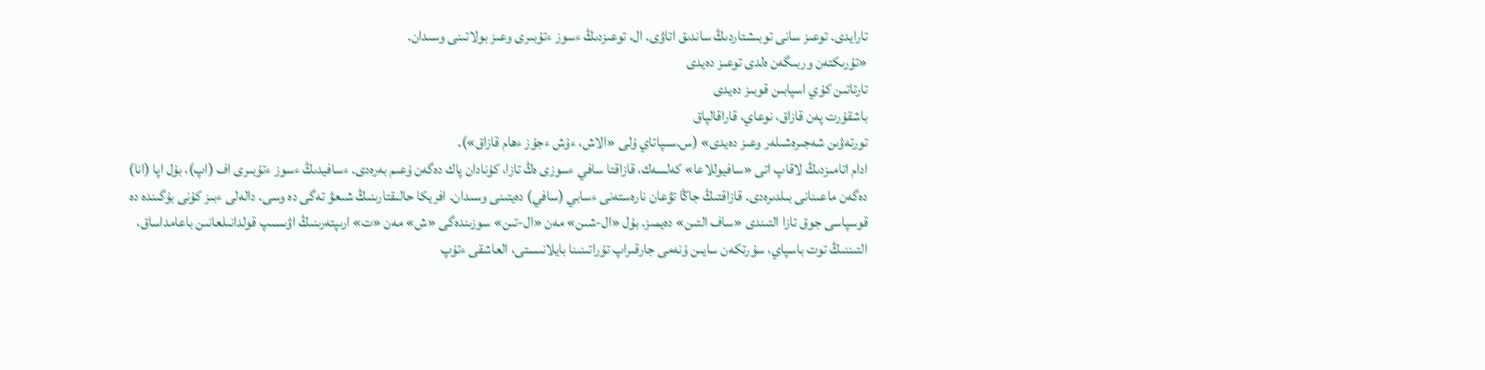تارايدى. توعىز سانى توبىشتاردىڭ ساندىق اتاۋى. ال، توعىزدىڭ ءسوز ءتۇبىرى وعىز بولاتىنى وسىدان.
«تۇرىكتەن وربىگەن ەلدى توعىز دەيدى
تارتاتىن كۇي اسپابىن قوبىز دەيدى
باشقۇرت پەن قازاق، نوعاي، قاراقالپاق
تورتەۋىن شەجىرەشىلەر وعىز دەيدى» (س.سىپاتاي ۇلى «الاش، ءۇش ءجۇز ءھام قازاق»).
ادام اتامىزدىڭ لاقاپ اتى «سافيوللاعا» كەلسەك، قازاقتا سافي ءسوزى ەڭ تازا، كۇنادان پاك دەگەن ۇعىم بەرەدى. ءسافيدىڭ ءسوز ءتۇبىرى اف (اپ)، بۇل اپا (انا) دەگەن ماعىنانى بىلدىرەدى. قازاقتىڭ جاڭا تۋعان نارەستەنى ءسابي (سافي) دەيتىنى وسىدان. افريكا حالىقتارىنىڭ شىعۋ تەگى دە وسى. دالەلى ءبىز كۇنى بۇگىندە دە قوسپاسى جوق تازا التىندى «ساف التىن» دەيمىز. بۇل «ال-شىن» مەن «ال-تىن» سوزىندەگى «ش» مەن «ت» ارىپتەرىنىڭ اۋىسىپ قولدانىلعانىن باعامداساق، التىننىڭ توت باسپاي، سۇرتكەن سايىن ۇنەمى جارقىراپ تۇراتىنىنا بايلانىستى، العاشقى ءتۇپ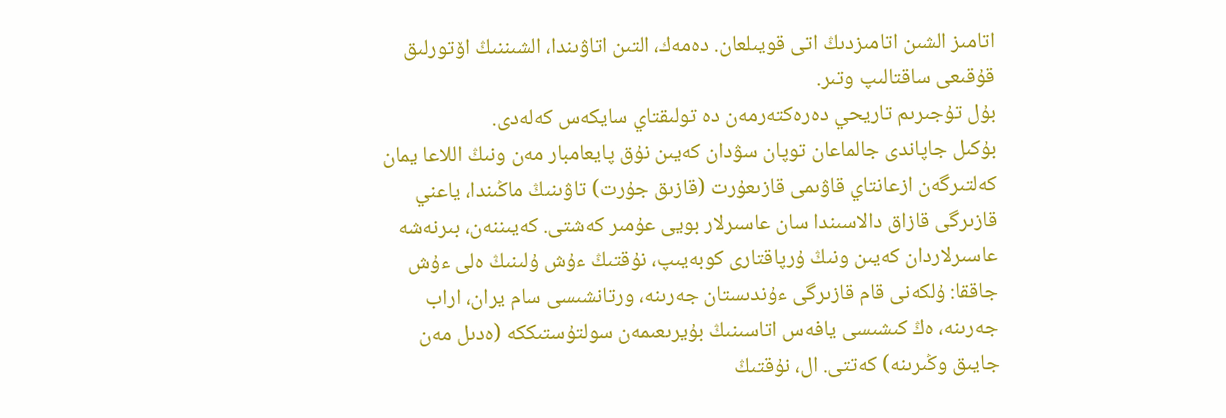اتامىز الشىن اتامىزدىڭ اتى قويىلعان. دەمەك، التىن اتاۋىندا، الشىننىڭ اۆتورلىق قۇقىعى ساقتالىپ وتىر.
بۇل تۇجىرىم تاريحي دەرەكتەرمەن دە تولىقتاي سايكەس كەلەدى.
بۇكىل جاپاندى جالماعان توپان سۋدان كەيىن نۇق پايعامبار مەن ونىڭ اللاعا يمان كەلتىرگەن ازعانتاي قاۋىمى قازىعۇرت (قازىق جۇرت) تاۋىنىڭ ماڭىندا، ياعني قازىرگى قازاق دالاسىندا سان عاسىرلار بويى عۇمىر كەشتى. كەيىننەن، بىرنەشە عاسىرلاردان كەيىن ونىڭ ۇرپاقتارى كوبەيىپ، نۇقتىڭ ءۇش ۇلىنىڭ ەلى ءۇش جاققا: ۇلكەنى قام قازىرگى ءۇندىستان جەرىنە، ورتانشىسى سام يران، اراب جەرىنە، ەڭ كىشىسى يافەس اتاسىنىڭ بۇيرىعىمەن سولتۇستىككە (ەدىل مەن جايىق وڭىرىنە) كەتتى. ال، نۇقتىڭ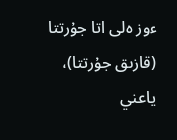ءوز ەلى اتا جۇرتتا (قازىق جۇرتتا)، ياعني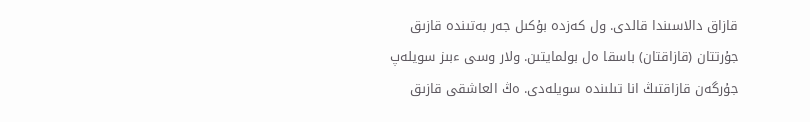قازاق دالاسىندا قالدى. ول كەزدە بۇكىل جەر بەتىندە قازىق جۇرتتان (قازاقتان) باسقا ەل بولمايتىن. ولار وسى ءبىز سويلەپ جۇرگەن قازاقتىڭ انا تىلىندە سويلەدى. ەڭ العاشقى قازىق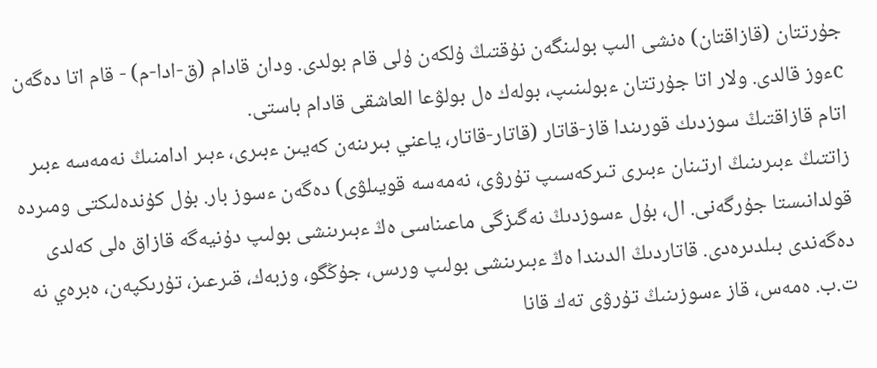جۇرتتان (قازاقتان) ەنشى الىپ بولىنگەن نۇقتىڭ ۇلكەن ۇلى قام بولدى. ودان قادام (ق-ادا-م) - قام اتا دەگەن cءوز قالدى. ولار اتا جۇرتتان ءبولىنىپ، بولەك ەل بولۋعا العاشقى قادام باستى.
اتام قازاقتىڭ سوزدىك قورىندا قاز-قاتار (قاتار-قاتار، ياعني بىرىنەن كەيىن ءبىرى، ءبىر ادامنىڭ نەمەسە ءبىر زاتتىڭ ءبىرىنىڭ ارتىنان ءبىرى تىركەسىپ تۇرۋى، نەمەسە قويىلۋى) دەگەن ءسوز بار. بۇل كۇندەلىكتى ومىردە قولدانىستا جۇرگەنى. ال، بۇل ءسوزدىڭ نەگىزگى ماعىناسى ەڭ ءبىرىنشى بولىپ دۇنيەگە قازاق ەلى كەلدى دەگەندى بىلدىرەدى. قاتاردىڭ الدىندا ەڭ ءبىرىنشى بولىپ ورىس، جۇڭگو، وزبەك، قىرعىز، تۇرىكپەن، ەبرەي نە ت.ب. ەمەس، قاز ءسوزىنىڭ تۇرۋى تەك قانا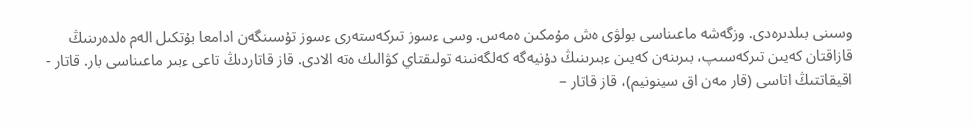وسىنى بىلدىرەدى. وزگەشە ماعىناسى بولۋى ەش مۇمكىن ەمەس. وسى ءسوز تىركەستەرى ءسوز تۇسىنگەن ادامعا بۇتكىل الەم ەلدەرىنىڭ قازاقتان كەيىن تىركەسىپ، بىرىنەن كەيىن ءبىرىنىڭ دۇنيەگە كەلگەنىنە تولىقتاي كۋالىك ەتە الادى. قاز قاتاردىڭ تاعى ءبىر ماعىناسى بار. قاتار - اقيقاتتىڭ اتاسى (قار مەن اق سينونيم)، قاز قاتار –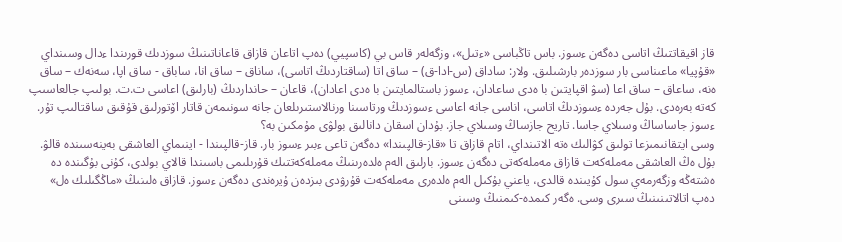قاز اقيقاتتىڭ اتاسى دەگەن ءسوز. باس تاڭباسى «ءتىل»، وزگەلەر قاس بي (كاسپيي) دەپ اتاعان قازاق قاعاناتىنىڭ سوزدىك قورىندا ءدال وسىنداي «قۇپيا» ماعىناسى بار سوزدەر بارشىلىق. ولار: ساداق (س-ادا-ق) – ساق اتا (ساقتاردىڭ اتاسى)، ساناق – ساق انا، ساباق - ساق اپا، سەنەك – ساق ەنە، ساعاق – ساق اعا (سۋ اقپايتىن با ەدى ساعادان، ءسوز باستالمايتىن با ەدى اعادان)، قاعان – حانداردىڭ (بارلىق) اعاسى ت.ت. بولىپ جالعاسىپ كەتە بەرەدى. بۇل جەردە ءسوزدىڭ اتاسى، اناسى جانە اعاسى ءسوزدىڭ ورتاسىنا ورنالاستىرىلعان جانە سونىمەن قاتار اۆتورلىق قۇقىق ساقتالىپ تۇر. ءسوز جاساساڭ وسىلاي جاسا. تاريح جازساڭ وسىلاي جاز. بۇدان اسقان دانالىق بولۋى مۇمكىن بە؟
وسى ايتقانىمىزعا تولىق كۋالىك ەتە الاتىنداي، اتام قازاق تا «قاز-قالپىندا» دەگەن تاعى ءبىر ءسوز بار. قاز-قالپىندا - اينىماي العاشقى بەينەسىندە قالۋ. بۇل ەڭ العاشقى مەملەكەت قازاق مەملەكەتى دەگەن ءسوز. بارلىق الەم ەلدەرىنىڭ مەملەكەتتىك قۇرىلىمى باسىندا قالاي بولدى، كۇنى بۇگىندە دە ەشتەڭە وزگەرمەي سول كۇيىندە قالدى، ياعني بۇكىل الەم ەلدەرى مەملەكەت قۇرۋدى بىزدەن ۇيرەندى دەگەن ءسوز. قازاق ەلىنىڭ «ماڭگىلىك ەل» دەپ اتالاتىنىنىڭ سىرى وسى. ەگەر كىمدە-كىمنىڭ وسىنى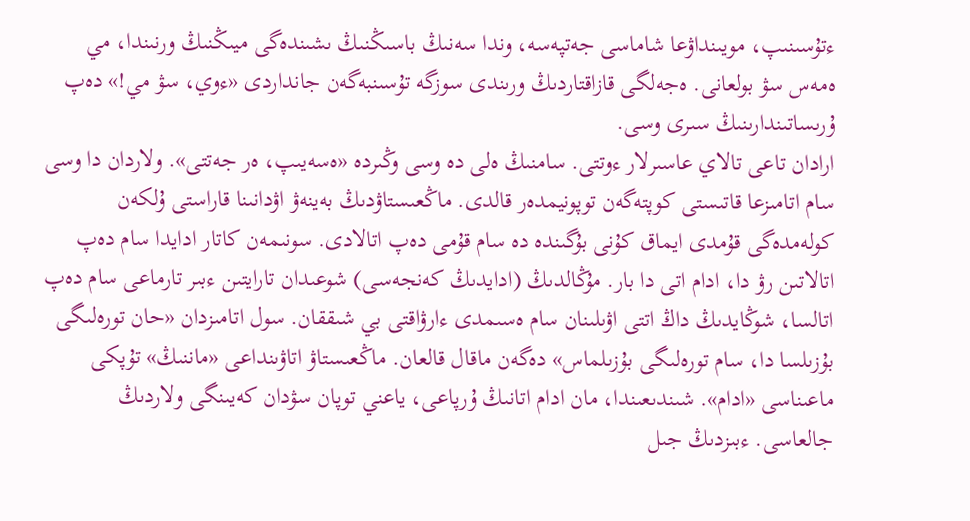ءتۇسىنىپ، مويىنداۋعا شاماسى جەتپەسە، وندا سەنىڭ باسىڭنىڭ ىشىندەگى ميىڭنىڭ ورنىندا، مي ەمەس سۋ بولعانى. ەجەلگى قازاقتاردىڭ ورىندى سوزگە تۇسىنبەگەن جانداردى «ءوي، سۋ مي!» دەپ ۇرىساتىندارىنىڭ سىرى وسى.
ارادان تاعى تالاي عاسىرلار ءوتتى. سامنىڭ ەلى دە وسى وڭىردە «ەسەيىپ، ەر جەتتى». ولاردان دا وسى سام اتامىزعا قاتىستى كوپتەگەن توپونيمدەر قالدى. ماڭعىستاۋدىڭ بەينەۋ اۋدانىنا قاراستى ۇلكەن كولەمدەگى قۇمدى ايماق كۇنى بۇگىندە دە سام قۇمى دەپ اتالادى. سونىمەن كاتار ادايدا سام دەپ اتالاتىن رۋ دا، ادام اتى دا بار. مۇڭالدىڭ (ادايدىڭ كەنجەسى) شوعىدان تارايتىن ءبىر تارماعى سام دەپ اتالسا، شوڭايدىڭ داڭ اتتى اۋىلىنان سام ەسىمدى ءارۋاقتى بي شىققان. سول اتامىزدان «حان تورەلىگى بۇزىلسا دا، سام تورەلىگى بۇزىلماس» دەگەن ماقال قالعان. ماڭعىستاۋ اتاۋىنداعى «ماننىڭ» تۇپكى ماعىناسى «ادام». شىندىعىندا، مان ادام اتانىڭ ۇرپاعى، ياعني توپان سۋدان كەيىنگى ولاردىڭ جالعاسى. ءبىزدىڭ جىل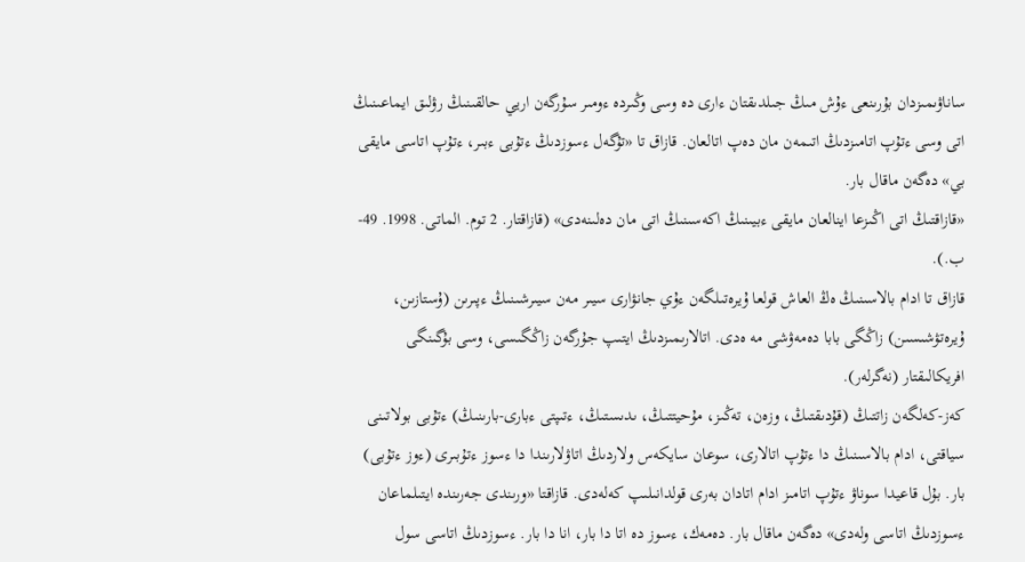ساناۋىمىزدان بۇرىنعى ءۇش مىڭ جىلدىقتان ءارى دە وسى وڭىردە ءومىر سۇرگەن اريي حالقىنىڭ رۋلىق ايماعىنىڭ اتى وسى ءتۇپ اتامىزدىڭ اتىمەن مان دەپ اتالعان. قازاق تا «تۇگەل ءسوزدىڭ ءتۇبى ءبىر، ءتۇپ اتاسى مايقى بي» دەگەن ماقال بار.
«قازاقتىڭ اتى اڭىزعا اينالعان مايقى ءبيىنىڭ اكەسىنىڭ اتى مان دەلىنەدى» (قازاقتار. 2 توم. الماتى. 1998. 49-ب.).
قازاق تا ادام بالاسىنىڭ ەڭ العاش قولعا ۇيرەتىلگەن ءۇي جانۋارى سيىر مەن سيىرشىنىڭ ءپىرىن (ۇستازىن، ۇيرەتۋشىسىن) زاڭگى بابا دەمەۋشى مە ەدى. اتالارىمىزدىڭ ايتىپ جۇرگەن زاڭگىسى، وسى بۇگىنگى افريكالىقتار (نەگرلەر).
كەز-كەلگەن زاتتىڭ (قۇدىقتىڭ، وزەن، تەڭىز، مۇحيتتىڭ، ىدىستىڭ، ءتىپتى ءبارى-بارىنىڭ) ءتۇبى بولاتىنى سياقتى، ادام بالاسىنىڭ دا ءتۇپ اتالارى، سوعان سايكەس ولاردىڭ اتاۋلارىندا دا ءسوز ءتۇبىرى (ءوز ءتۇبى) بار. بۇل قاعيدا سوناۋ ءتۇپ اتامىز ادام اتادان بەرى قولدانىلىپ كەلەدى. قازاقتا «ورىندى جەرىندە ايتىلماعان ءسوزدىڭ اتاسى ولەدى» دەگەن ماقال بار. دەمەك، ءسوز دە اتا دا بار، انا دا بار. ءسوزدىڭ اتاسى سول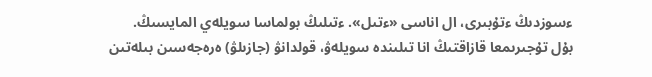ءسوزدىڭ ءتۇبىرى، ال اناسى «ءتىل». ءتىلىڭ بولماسا سويلەي المايسىڭ. بۇل تۇجىرىمعا قازاقتىڭ انا تىلىندە سويلەۋ، قولدانۋ (جازىلۋ) ەرەجەسىن بىلەتىن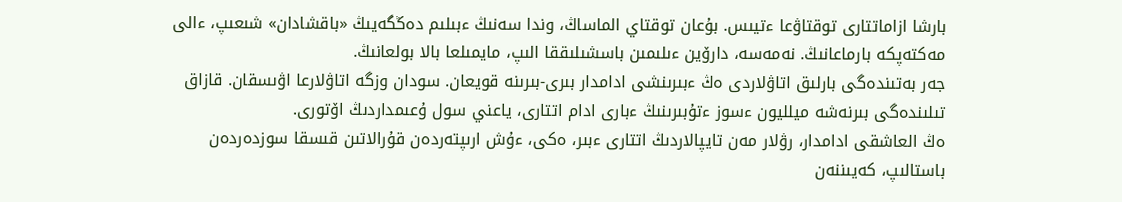بارشا ازاماتتارى توقتاۋعا ءتيىس. بۇعان توقتاي الماساڭ، وندا سەنىڭ ءبىلىم دەڭگەيىڭ «باقشادان» شىعىپ، ءالى مەكتەپكە بارماعانىڭ. نەمەسە، دارۆين ءىلىمىن باسشىلىققا الىپ، مايمىلعا بالا بولعانىڭ.
جەر بەتىندەگى بارلىق اتاۋلاردى ەڭ ءبىرىنشى ادامدار بىرى-بىرىنە قويعان. سودان وزگە اتاۋلارعا اۋىسقان. قازاق تىلىندەگى بىرنەشە ميلليون ءسوز ءتۇبىرىنىڭ ءبارى ادام اتتارى، ياعني سول ۇعىمداردىڭ اۆتورى.
ەڭ العاشقى ادامدار، رۋلار مەن تايپالاردىڭ اتتارى ءبىر، ەكى، ءۇش ارىپتەردەن قۇرالاتىن قىسقا سوزدەردەن باستالىپ، كەيىننەن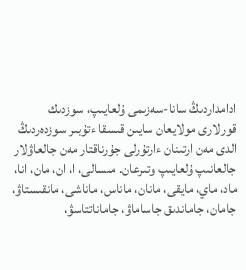ادامداردىڭ سانا-سەزىمى ۇلعايىپ، سوزدىك قورلارى مولايعان سايىن قىسقا ءتۇبىر سوزدەردىڭ الدى مەن ارتىنان ءارتۇرلى جۇرناقتار مەن جالعاۋلار جالعانىپ ۇلعايىپ وتىرعان. مىسالى، ا، ان، مان، انا، ماد، ماي، مايقى، مانان، ماناس، ماناشى، مانقىستاۋ، جامان، جاماندىق جاساماۋ، جاماناتتاسۋ،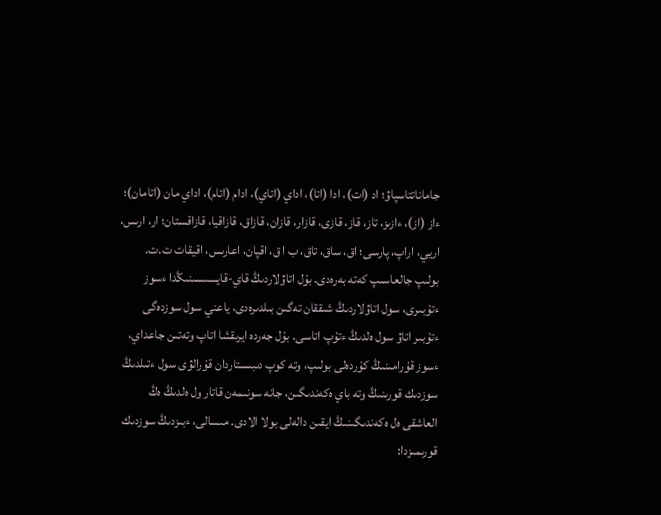جاماناتتاسپاۋ؛ اد (ات)، ادا (اتا)، اداي (اتاي)، ادام (اتام)، اداي مان (اتامان)؛ ءاز (از)، ءازىز، تاز، قاز، قازى، قازار، قازان، قازاق، قازاقيا، قازاقستان؛ ار، ارىس، اريي، اراپ، پارسى؛ اق، ساق، تاق، ب ا ق، اقپان، اعارىس، اقيقات ت.ت. بولىپ جالعاسىپ كەتە بەرەدى. بۇل اتاۋلاردىڭ قاي-قايسىسىنىڭدا ءسوز ءتۇبىرى، سول اتاۋلاردىڭ شىققان تەگىن بىلدىرەدى، ياعني سول سوزدەگى ءتۇبىر اتاۋ سول ەلدىڭ ءتۇپ اتاسى. بۇل جەردە ايرىقشا اتاپ وتەتىن جاعداي، ءسوز قۇرامىنىڭ كۇردەلى بولىپ، وتە كوپ دىبىستاردان قۇرالۋى سول ءتىلدىڭ سوزدىك قورىنىڭ وتە باي ەكەندىگىن، جانە سونىمەن قاتار ول ەلدىڭ ەڭ العاشقى ەل ەكەندىگىنىڭ ايقىن دالەلى بولا الادى. مىسالى، ءبىزدىڭ سوزدىك قورىمىزدا: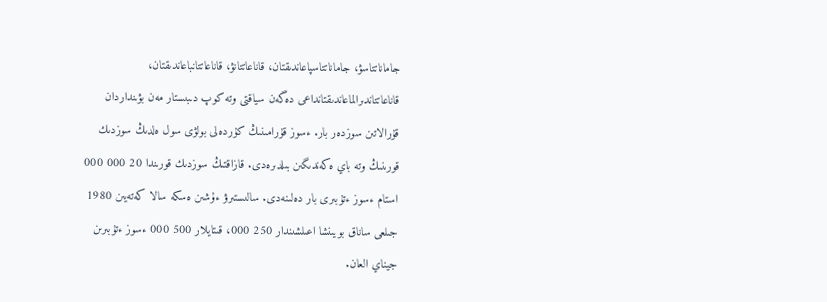جاماناتتاسۋ، جاماناتتاسپاعاندىقتان، قاناعاتتانۋ، قاناعاتتانباعاندىقتان، قاناعاتتاندىرالماعاندىقتانداعى دەگەن سياقتى وتە كوپ دىبىستار مەن بۋىنداردان قۇرالاتىن سوزدەر بار. ءسوز قۇرامىنىڭ كۇردەلى بولۋى سول ەلدىڭ سوزدىك قورىنىڭ وتە باي ەكەندىگىن بىلدىرەدى. قازاقتىڭ سوزدىك قورىندا 20 000 000 استام ءسوز ءتۇبىرى بار دەلىنەدى. سالىستىرۋ ءۇشىن ەسكە سالا كەتەيىن 1980 جىلعى ساناق بويىنشا اعىلشىندار 250 000، قىتايلار 500 000 ءسوز ءتۇبىرىن جيناي العان.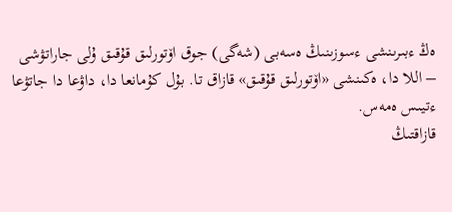ەڭ ءبىرىنشى ءسوزىنىڭ ەسەبى (شەگى) جوق اۆتورلىق قۇقىق ۇلى جاراتۋشى – اللا دا، ەكىنشى «اۆتورلىق قۇقىق» قازاق تا. بۇل كۇمانعا دا، داۋعا دا جاتۋعا ءتيىس ەمەس.
قازاقتىڭ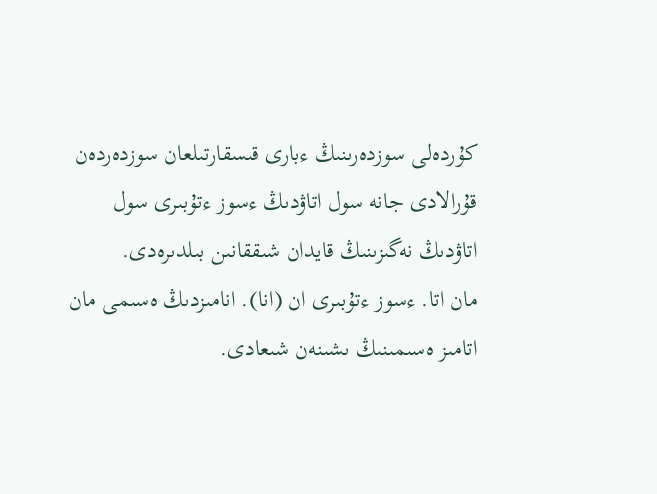كۇردەلى سوزدەرىنىڭ ءبارى قىسقارتىلعان سوزدەردەن قۇرالادى جانە سول اتاۋدىڭ ءسوز ءتۇبىرى سول اتاۋدىڭ نەگىزىنىڭ قايدان شىققانىن بىلدىرەدى.
مان اتا. ءسوز ءتۇبىرى ان (انا). انامىزدىڭ ەسىمى مان اتامىز ەسىمىنىڭ ىشىنەن شىعادى.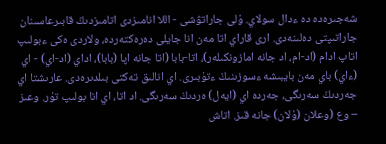شەجىرەدە دە ءدال سولاي. ۇلى جاراتۋشى - اللا انامىزدى اتامىزدىڭ قابىرعاسىنان جاراتىپتى دەلىنەدى. ارى قاراي اتا مەن انا جايلى دەرەكتەردە، ولاردى ەكى ءبولىپ اتاپ ادام (اد-ام، اد جانە امازونكىلەر)، اتا-بابا (اتا جانە اپا (بابا)، اداي (اد-اي) - اي (ءاي) باي مەن بايبىشە ءسوزىنىڭ ءتۇبىرى. اي انالىق تەكتى بىلدىرەدى. عارىشتا اي جەردىڭ سەرىگى، جەردە اي (ايەل) ەردىڭ سەرىگى. اد اتا، اي انا بولىپ تۇر. وعىز – وع (وعلان (ۇلان) جانە قىز. اتاش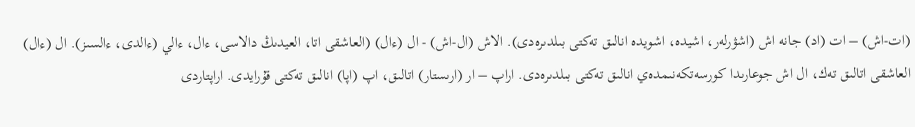(ات-اش) – ات (اد) جانە اش (اشۋرلەر، اشيدە، اشويدە انالىق تەكتى بىلدىرەدى). الاش (ال-اش) - ال (ءال) (العاشقى اتا، العيدىڭ دالاسى، ءال، ءالي (ءالدى، ءالسىز). ال (ءال) العاشقى اتالىق تەك، ال اش جوعارىدا كورسەتكەنىمدەي انالىق تەكتى بىلدىرەدى. اراپ – ار (ارىستار) اتالىق، اپ (اپا) انالىق تەكتى قۇرايدى. اراپتاردى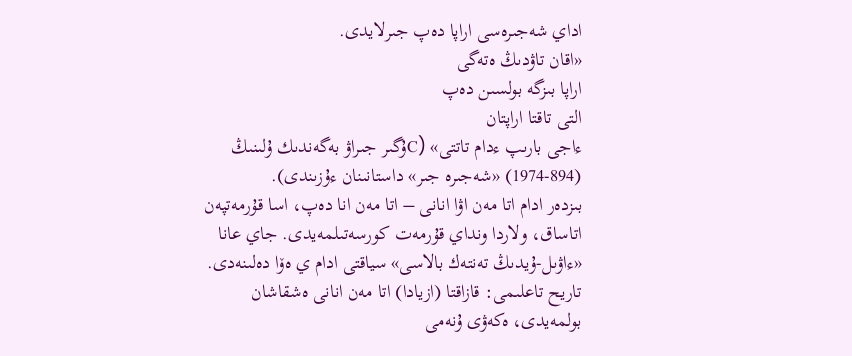اداي شەجىرەسى اراپا دەپ جىرلايدى.
«اقان تاۋدىڭ ەتەگى
اراپا بىزگە بولسىن دەپ
التى تاقتا اراپتان
ءاجى بارىپ ءدام تاتتى» (Cۇگىر جىراۋ بەگەندىك ۇلىنىڭ (894-1974) «شەجىرە جىر» داستانىنان ءۇزىندى).
بىزدەر ادام اتا مەن اۋا انانى – اتا مەن انا دەپ، اسا قۇرمەتپەن اتاساق، ولاردا ونداي قۇرمەت كورسەتىلمەيدى. جاي عانا «ءاۋىل-ۇيدىڭ تەنتەك بالاسى» سياقتى ادام ي ەۆا دەلىنەدى.
تاريح تاعلىمى: قازاقتا (ازيادا) اتا مەن انانى ەشقاشان بولمەيدى، ەكەۋى ۇنەمى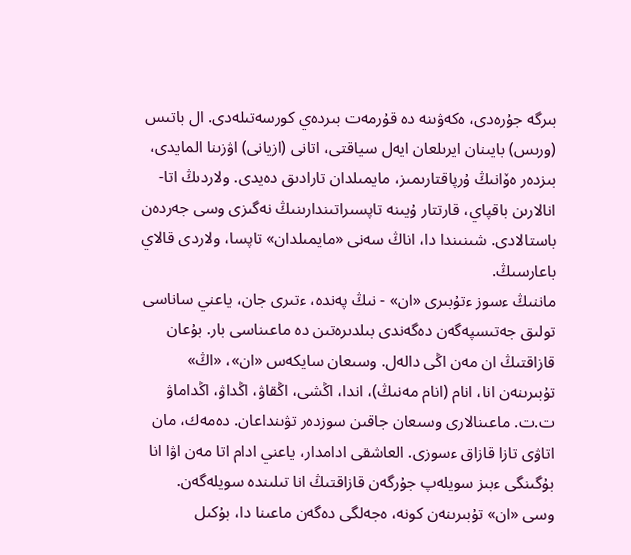بىرگە جۇرەدى، ەكەۋىنە دە قۇرمەت بىردەي كورسەتىلەدى. ال باتىس (ورىس) بايىنان ايرىلعان ايەل سياقتى، اتانى (ازيانى) اۋزىنا المايدى، بىزدەر ەۆانىڭ ۇرپاقتارىمىز، مايمىلدان تارادىق دەيدى. ولاردىڭ اتا-انالارىن باقپاي، قارتتار ۇيىنە تاپسىراتىندارىنىڭ نەگىزى وسى جەردەن باستالادى. شىنىندا دا، اناڭ سەنى «مايمىلدان» تاپسا، ولاردى قالاي باعارسىڭ.
ماننىڭ ءسوز ءتۇبىرى «ان» - نىڭ پەندە، ءتىرى جان، ياعني ساناسى تولىق جەتىسپەگەن دەگەندى بىلدىرەتىن دە ماعىناسى بار. بۇعان قازاقتىڭ ان مەن اڭى دالەل. وسىعان سايكەس «ان»، «اڭ» تۇبىرىنەن انا، انام (انام مەنىڭ)، اندا، اڭشى، اڭقاۋ، اڭداۋ، اڭداماۋ ت.ت. ماعىنالارى وسىعان جاقىن سوزدەر تۋىنداعان. دەمەك، مان اتاۋى تازا قازاق ءسوزى. العاشقى ادامدار، ياعني ادام اتا مەن اۋا انا بۇگىنگى ءبىز سويلەپ جۇرگەن قازاقتىڭ انا تىلىندە سويلەگەن.
وسى «ان» تۇبىرىنەن كونە، ەجەلگى دەگەن ماعىنا دا، بۇكىل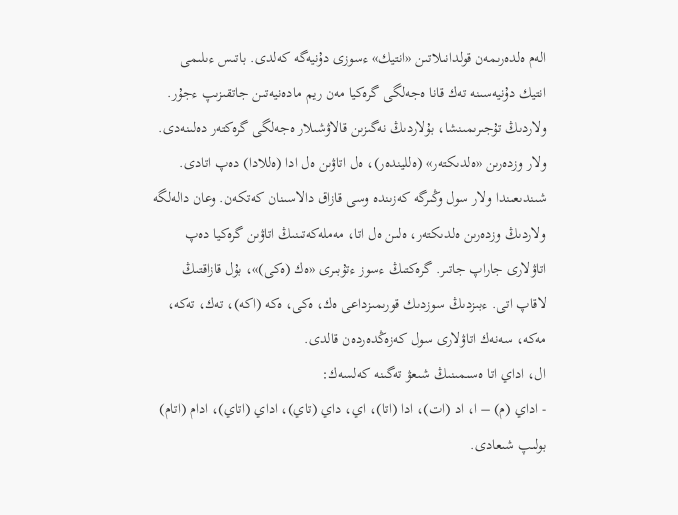الەم ەلدەرىمەن قولدانىلاتىن «انتيك» ءسوزى دۇنيەگە كەلدى. باتىس ءىلىمى انتيك دۇنيەسىنە تەك قانا ەجەلگى گرەكيا مەن ريم مادەنيەتىن جاتقىزىپ ءجۇر. ولاردىڭ تۇجىرىمىنشا، بۇلاردىڭ نەگىزىن قالاۋشىلار ەجەلگى گرەكتەر دەلىنەدى. ولار وزدەرىن «ەلدىكتەر» (ەلليندەر)، ەل اتاۋىن ەل ادا (ەللادا) دەپ اتادى. شىندىعىندا ولار سول وڭىرگە كەزىندە وسى قازاق دالاسىنان كەتكەن. وعان دالەلگە ولاردىڭ وزدەرىن ەلدىكتەر، ەلىن ەل اتا، مەملەكەتىنىڭ اتاۋىن گرەكيا دەپ اتاۋلارى جاراپ جاتىر. گرەكتىڭ ءسوز ءتۇبىرى «ەك (ەكى)»، بۇل قازاقتىڭ لاقاپ اتى. ءبىزدىڭ سوزدىك قورىمىزداعى ەك، ەكى، ەكە (اكە)، تەك، تەكە، مەكە، سەنەك اتاۋلارى سول كەزەڭدەردەن قالدى.
ال، اداي اتا ەسىمىنىڭ شىعۋ تەگىنە كەلسەك:
- اداي (م) – ا، اد (ات)، ادا (اتا)، اي، داي (تاي)، اداي (اتاي)، ادام (اتام) بولىپ شىعادى.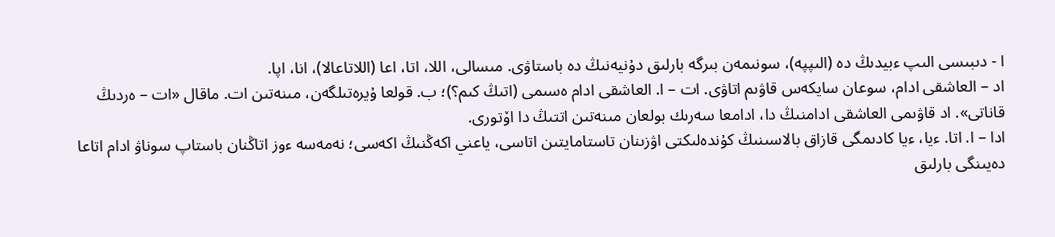ا - دىبىسى الىپ ءبيدىڭ دە (الىپپە)، سونىمەن بىرگە بارلىق دۇنيەنىڭ دە باستاۋى. مىسالى، اللا، اتا، اعا (اللاتاعالا)، انا، اپا.
اد – العاشقى ادام، سوعان سايكەس قاۋىم اتاۋى. ات – ا. العاشقى ادام ەسىمى (اتىڭ كىم؟)؛ ب. قولعا ۇيرەتىلگەن، مىنەتىن ات. ماقال «ات – ەردىڭ قاناتى». اد قاۋىمى العاشقى ادامنىڭ دا، ادامعا سەرىك بولعان مىنەتىن اتتىڭ دا اۆتورى.
ادا – ا. اتا. ءيا، ءيا كادىمگى قازاق بالاسىنىڭ كۇندەلىكتى اۋزىنان تاستامايتىن اتاسى، ياعني اكەڭنىڭ اكەسى؛ نەمەسە ءوز اتاڭنان باستاپ سوناۋ ادام اتاعا دەيىنگى بارلىق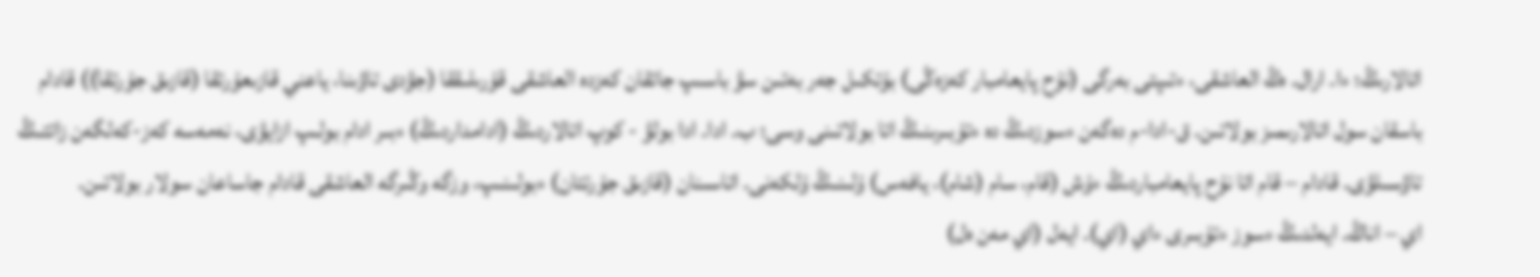اتالارىڭ؛ ءا. ارال. ەڭ العاشقى، ءتىپتى بەرگى (نۇح پايعامبار كەزەڭى) بۇتكىل جەر بەتىن سۋ باسىپ جاتقان كەزدە العاشقى قۇرىلىققا (جۋدى تاۋىنا، ياعني قازىعۇرتقا (قازىق جۇرتقا)) قادام باسقان سول اتالارىمىز بولاتىن. ق-ادا-م دەگەن ءسوزدىڭ دە ءتۇبىرىنىڭ اتا بولاتىنى وسى؛ ب. ادا. ادا بولۋ - كوپ اتالاردىڭ (ادامداردىڭ) ءبىر ادام بولىپ ازايۋى، نەمەسە كەز-كەلگەن زاتتىڭ تاۋسىلۋى. قادام – قام اتا نۇح پايعامباردىڭ ءۇش (قام، سام (شام)، يافەس) ۇلىنىڭ ۇلكەنى. اتاسىنان (قازىق جۇرتتان) ءبولىنىپ، وزگە وڭىرگە العاشقى قادام جاساعان سولار بولاتىن.
اي – اناڭ. ايەلدىڭ ءسوز ءتۇبىرى ءاي (اي). ايەل (اي مەن ەل)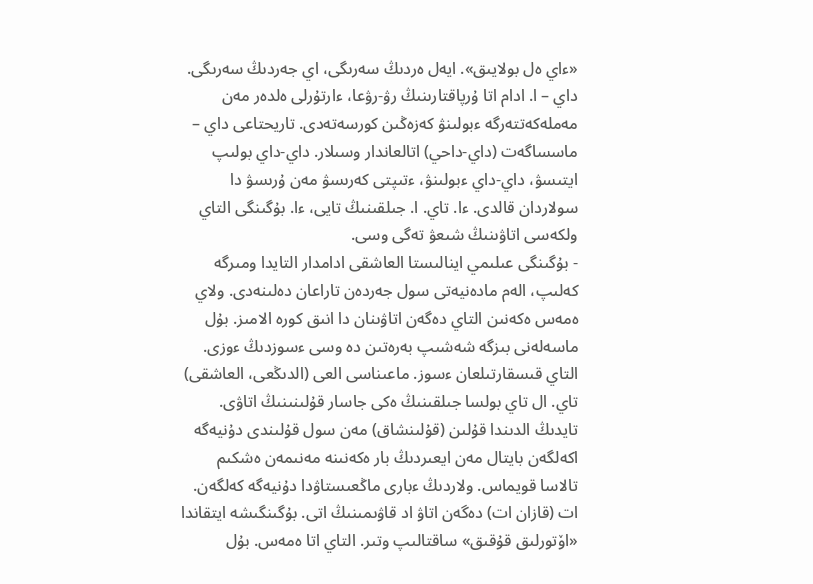«ءاي ەل بولايىق». ايەل ەردىڭ سەرىگى، اي جەردىڭ سەرىگى.
داي – ا. ادام اتا ۇرپاقتارىنىڭ رۋ-رۋعا، ءارتۇرلى ەلدەر مەن مەملەكەتتەرگە ءبولىنۋ كەزەڭىن كورسەتەدى. تاريحتاعى داي – ماسساگەت (داي-داحي) اتالعاندار وسىلار. داي-داي بولىپ ايتىسۋ، داي-داي ءبولىنۋ، ءتىپتى كەرىسۋ مەن ۇرىسۋ دا سولاردان قالدى. ءا. تاي. ا. جىلقىنىڭ تايى، ءا. بۇگىنگى التاي ولكەسى اتاۋىنىڭ شىعۋ تەگى وسى.
- بۇگىنگى عىلىمي اينالىستا العاشقى ادامدار التايدا ومىرگە كەلىپ، الەم مادەنيەتى سول جەردەن تاراعان دەلىنەدى. ولاي ەمەس ەكەنىن التاي دەگەن اتاۋىنان دا انىق كورە الامىز. بۇل ماسەلەنى بىزگە شەشىپ بەرەتىن دە وسى ءسوزدىڭ ءوزى. التاي قىسقارتىلعان ءسوز. ماعىناسى العى (الدىڭعى، العاشقى) تاي. ال تاي بولسا جىلقىنىڭ ەكى جاسار قۇلىنىنىڭ اتاۋى. تايدىڭ الدىندا قۇلىن (قۇلىنشاق) مەن سول قۇلىندى دۇنيەگە اكەلگەن بايتال مەن ايعىردىڭ بار ەكەنىنە مەنىمەن ەشكىم تالاسا قويماس. ولاردىڭ ءبارى ماڭعىستاۋدا دۇنيەگە كەلگەن. ات (قازان ات) دەگەن اتاۋ اد قاۋىمىنىڭ اتى. بۇگىنگىشە ايتقاندا «اۆتورلىق قۇقىق» ساقتالىپ وتىر. التاي اتا ەمەس. بۇل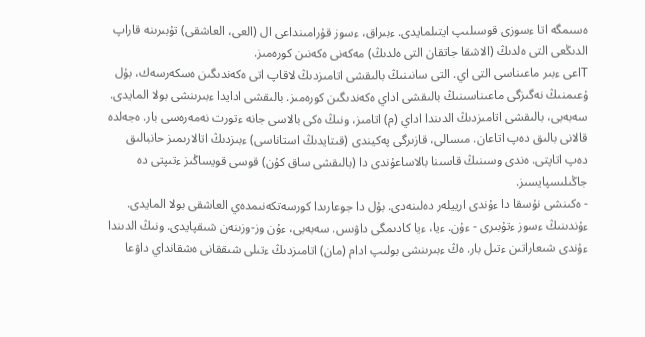ەسىمگە اتا ءسوزى قوسىلىپ ايتىلمايدى. ءبىراق، ءسوز قۇرامىنداعى ال (العى، العاشقى) تۇبىرىنە قاراپ الدىڭعى التى ەلدىڭ (الاشقا جاتقان التى ەلدىڭ) مەكەنى ەكەنىن كورەمىز.
Tاعى ءبىر ماعىناسى التى اي. التى سانىنىڭ بالىقشى اتامىزدىڭ لاقاپ اتى ەكەندىگىن ەسكەرسەك، بۇل ۇعىمنىڭ نەگىزگى ماعىناسىنىڭ بالىقشى اداي ەكەندىگىن كورەمىز. بالىقشى ادايدا ءبىرىنشى بولا المايدى. سەبەبى، بالىقشى اتامىزدىڭ الدىندا اداي (م) اتامىز، ونىڭ ەكى بالاسى جانە ءتورت نەمەرەسى بار. ەجەلدە قالانى بالىق دەپ اتاعان. مىسالى، قازىرگى پەكيندى (قىتايدىڭ استاناسى) ءبىزدىڭ اتالارىمىز حانبالىق دەپ اتاپتى. ەندى وسىنىڭ قاسىنا بالاساعۇندى دا (بالىقشى ساق كۇن) قوسى قويساڭىز ءتىپتى دە جاڭىلىسپايسىز.
- ەكىنشى نۇسقا دا ءۇندى ارييلەر دەلىنەدى. بۇل دا جوعارىدا كورسەتكەنىمدەي العاشقى بولا المايدى. ءۇندىنىڭ ءسوز ءتۇبىرى - ءۇن. ءيا، ءيا كادىمگى داۋىس. سەبەبى، ءۇن وز-وزىنەن شىقپايدى. ونىڭ الدىندا ءۇندى شىعاراتىن ءتىل بار. ەڭ ءبىرىنشى بولىپ ادام (مان) اتامىزدىڭ ءتىلى شىققانى ەشقانداي داۋعا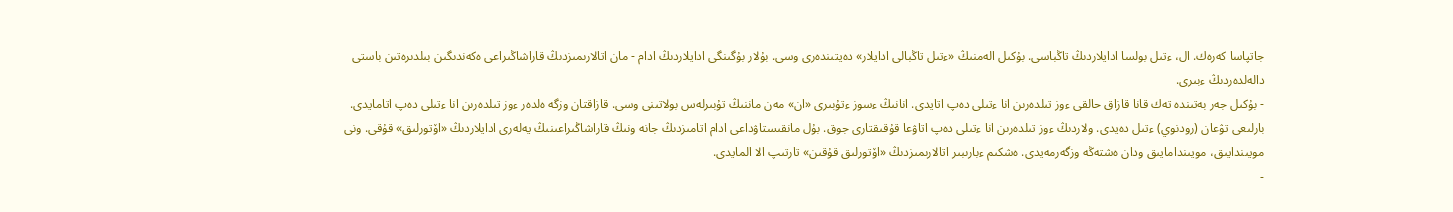جاتپاسا كەرەك. ال، ءتىل بولسا ادايلاردىڭ تاڭباسى. بۇكىل الەمنىڭ «ءتىل تاڭبالى ادايلار» دەيتىندەرى وسى. بۇلار بۇگىنگى ادايلاردىڭ ادام - مان اتالارىمىزدىڭ قاراشاڭىراعى ەكەندىگىن بىلدىرەتىن باستى دالەلدەردىڭ ءبىرى.
- بۇكىل جەر بەتىندە تەك قانا قازاق حالقى ءوز تىلدەرىن انا ءتىلى دەپ اتايدى. انانىڭ ءسوز ءتۇبىرى «ان» مەن ماننىڭ تۇبىرلەس بولاتىنى وسى. قازاقتان وزگە ەلدەر ءوز تىلدەرىن انا ءتىلى دەپ اتامايدى. بارلىعى تۋعان (رودنوي) ءتىل دەيدى. ولاردىڭ ءوز تىلدەرىن انا ءتىلى دەپ اتاۋعا قۇقىقتارى جوق. بۇل مانقىستاۋداعى ادام اتامىزدىڭ جانە ونىڭ قاراشاڭىراعىنىڭ يەلەرى ادايلاردىڭ «اۆتورلىق» قۇقى. ونى مويىندايىق، مويىندامايىق ودان ەشتەڭە وزگەرمەيدى. ەشكىم ءبارىبىر اتالارىمىزدىڭ «اۆتورلىق قۇقىن» تارتىپ الا المايدى.
-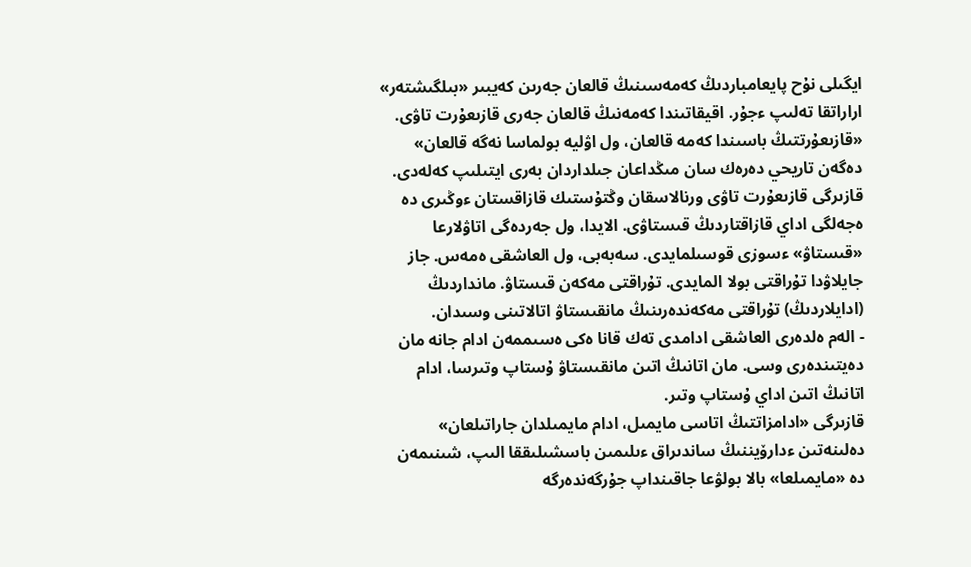ايگىلى نۇح پايعامباردىڭ كەمەسىنىڭ قالعان جەرىن كەيبىر «بىلگىشتەر» اراراتقا تەلىپ ءجۇر. اقيقاتىندا كەمەنىڭ قالعان جەرى قازىعۇرت تاۋى. «قازىعۇرتتىڭ باسىندا كەمە قالعان، ول اۋليە بولماسا نەگە قالعان» دەگەن تاريحي دەرەك سان مىڭداعان جىلداردان بەرى ايتىلىپ كەلەدى. قازىرگى قازىعۇرت تاۋى ورنالاسقان وڭتۇستىك قازاقستان ءوڭىرى دە ەجەلگى اداي قازاقتاردىڭ قىستاۋى. الايدا، ول جەردەگى اتاۋلارعا «قىستاۋ» ءسوزى قوسىلمايدى. سەبەبى، ول العاشقى ەمەس. جاز جايلاۋدا تۇراقتى بولا المايدى. تۇراقتى مەكەن قىستاۋ. مانداردىڭ (ادايلاردىڭ) تۇراقتى مەكەندەرىنىڭ مانقىستاۋ اتالاتىنى وسىدان.
- الەم ەلدەرى العاشقى ادامدى تەك قانا ەكى ەسىممەن ادام جانە مان دەيتىندەرى وسى. مان اتانىڭ اتىن مانقىستاۋ ۇستاپ وتىرسا، ادام اتانىڭ اتىن اداي ۇستاپ وتىر.
قازىرگى «ادامزاتتىڭ اتاسى مايمىل، ادام مايمىلدان جاراتىلعان» دەلىنەتىن ءدارۆيننىڭ ساندىراق ءىلىمىن باسشىلىققا الىپ، شىنىمەن دە «مايمىلعا» بالا بولۋعا جاقىنداپ جۇرگەندەرگە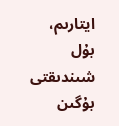ايتارىم، بۇل شىندىقتى بۇگىن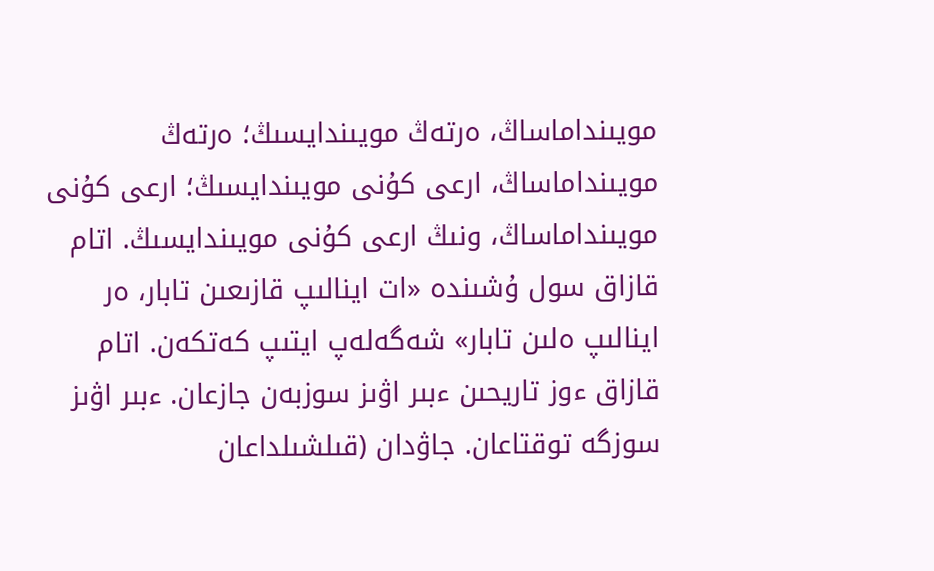مويىنداماساڭ، ەرتەڭ مويىندايسىڭ؛ ەرتەڭ مويىنداماساڭ، ارعى كۇنى مويىندايسىڭ؛ ارعى كۇنى مويىنداماساڭ، ونىڭ ارعى كۇنى مويىندايسىڭ. اتام قازاق سول ۇشىندە «ات اينالىپ قازىعىن تابار، ەر اينالىپ ەلىن تابار» شەگەلەپ ايتىپ كەتكەن. اتام قازاق ءوز تاريحىن ءبىر اۋىز سوزبەن جازعان. ءبىر اۋىز سوزگە توقتاعان. جاۋدان (قىلشىلداعان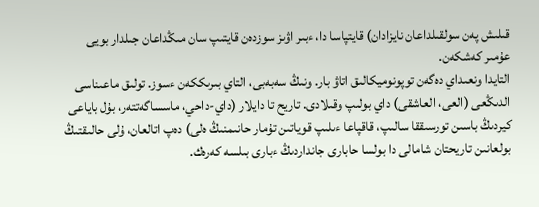قىلىش پەن سولقىلداعان نايزادان) قايتپاسا دا، ءبىر اۋىز سوزدەن قايتىپ سان مىڭداعان جىلدار بويى عۇمىر كەشكەن.
التايدا ونعىداي دەگەن توپونوميكالىق اتاۋ بار. ونىڭ سەبەبى، التاي بىرىككەن ءسوز. تولىق ماعىناسى الدىڭعى (العى، العاشقى) داي بولىپ وقىلادى. تاريح تا دايلار (داي-داحي، ماسساگەتتەر، بۇل باياعى كيردىڭ باسىن تورسىققا سالىپ، قاقپاعا ءىلىپ قوياتىن تۇمار حانىمنىڭ ەلى) دەپ اتالعان، ۇلى حالىقتىڭ بولعانىن تاريحتان شامالى دا بولسا حابارى جانداردىڭ ءبارى بىلسە كەرەك.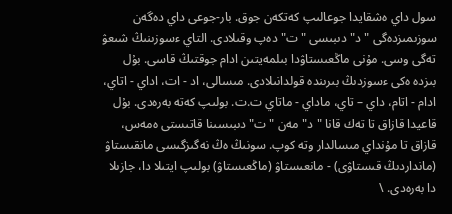سول داي ەشقايدا جوعالىپ كەتكەن جوق. بار-جوعى داي دەگەن سوزىمىزدەگى "د" دىبىسى "ت" دەپ وقىلادى. التاي ءسوزىنىڭ شىعۋ تەگى وسى. مۇنى ماڭعىستاۋدا بىلمەيتىن ادام جوقتىڭ قاسى. بۇل بىزدە ەكى ءسوزدىڭ بىرىندە قولدانىلادى. مىسالى، اد - ات، اداي - اتاي، ادام - اتام، داي – تاي، ماداي - ماتاي ت.ت. بولىپ كەتە بەرەدى. بۇل قاعيدا قازاق تا تەك قانا "د" مەن "ت" دىبىسىنا قاتىستى ەمەس، قازاق تا مۇنداي مىسالدار وتە كوپ. سونىڭ ەڭ نەگىزگىسى مانقىستاۋ (مانداردىڭ قىستاۋى) - مانعىستاۋ (ماڭعىستاۋ) بولىپ ايتىلا دا، جازىلا دا بەرەدى. \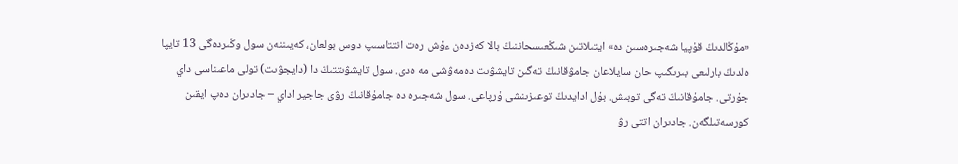«مۇڭالدىڭ قۇپيا شەجىرەسىن دە» ايتىلاتىن شىڭعىسحاننىڭ بالا كەزدەن ءۇش رەت انتتاسىپ دوس بولعان، كەيىننەن سول وڭىردەگى 13 تايپا ەلدىڭ بارلىعى بىرىگىپ حان سايلاعان جامۋقانىڭ تەگىن تايشۋىت دەمەۋشى مە ەدى. سول تايشۋىتتىڭ دا (دايجۋىت) تولى ماعىناسى داي جۇرتى. جامۇقانىڭ تەگى توبىش. بۇل ادايدىڭ توعىزىنشى ۇرپاعى. سول شەجىرە دە جامۇقانىڭ رۋى جاجير اداي – جادىران دەپ ايقىن كورسەتىلگەن. جادىران اتتى رۋ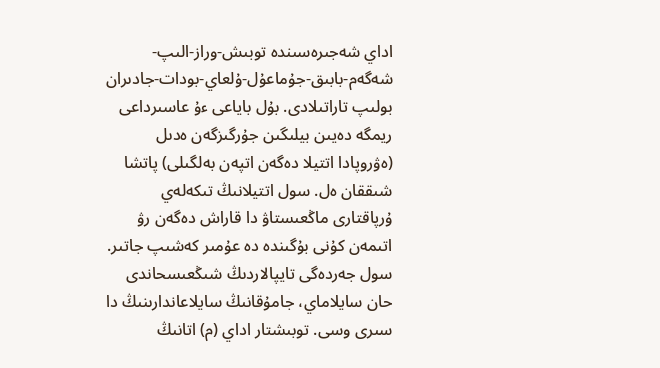اداي شەجىرەسىندە توبىش-وراز-الىپ-شەگەم-بابىق-جۇماعۇل-ۇلعاي-بودات-جادىران بولىپ تاراتىلادى. بۇل باياعى ءۇ عاسىرداعى ريمگە دەيىن بيلىگىن جۇرگىزگەن ەدىل (ەۋروپادا اتتيلا دەگەن اتپەن بەلگىلى) پاتشا شىققان ەل. سول اتتيلانىڭ تىكەلەي ۇرپاقتارى ماڭعىستاۋ دا قاراش دەگەن رۋ اتىمەن كۇنى بۇگىندە دە عۇمىر كەشىپ جاتىر. سول جەردەگى تايپالاردىڭ شىڭعىسحاندى حان سايلاماي، جامۇقانىڭ سايلاعاندارىنىڭ دا سىرى وسى. توبىشتار اداي (م) اتانىڭ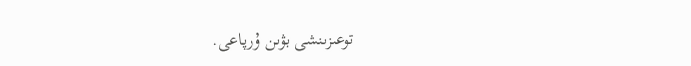توعىزىنشى بۋىن ۇرپاعى.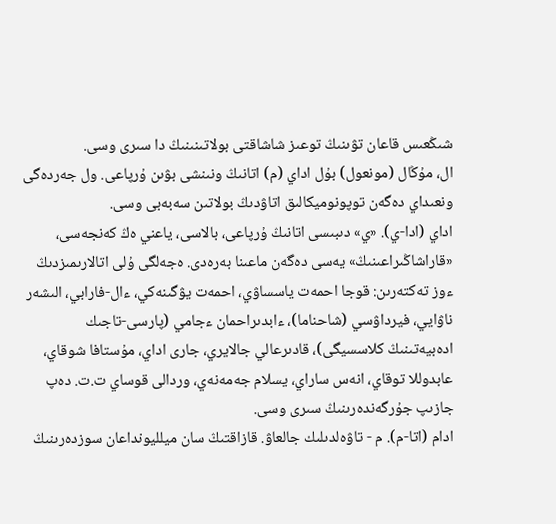شىڭعىس قاعان تۋىنىڭ توعىز شاشاقتى بولاتىنىنىڭ دا سىرى وسى.
ال، مۇڭال (مونعول) بۇل اداي (م) اتانىڭ ونىنشى بۋىن ۇرپاعى. ول جەردەگى ونعىداي دەگەن توپونوميكالىق اتاۋدىڭ بولاتىن سەبەبى وسى.
اداي (ادا-ي). «ي» دىبىسى اتانىڭ ۇرپاعى، بالاسى، ياعني ەڭ كەنجەسى، «قاراشاڭىراعىنىڭ» يەسى دەگەن ماعىنا بەرەدى. ەجەلگى ۇلى اتالارىمىزدىڭ ءوز تەكتەرىن: قوجا احمەت ياسساۋي، احمەت يۋگىنەكي، ءال-فارابي، الىشەر ناۋايي، فيرداۋسي (شاحناما)، ءابدىراحمان ءجامي (پارسى-تاجىك ادەبيەتىنىڭ كلاسسيگى)، قادىرعالي جالايري، جارى اداي، مۇستافا شوقاي، عابدوللا توقاي، انەس ساراي، يسلام جەمەنەي، وردالى قوساي ت.ت. دەپ جازىپ جۇرگەندەرىنىڭ سىرى وسى.
ادام (اتا-م). م - تاۋەلدىلىك جالعاۋ. قازاقتىڭ سان ميلليونداعان سوزدەرىنىڭ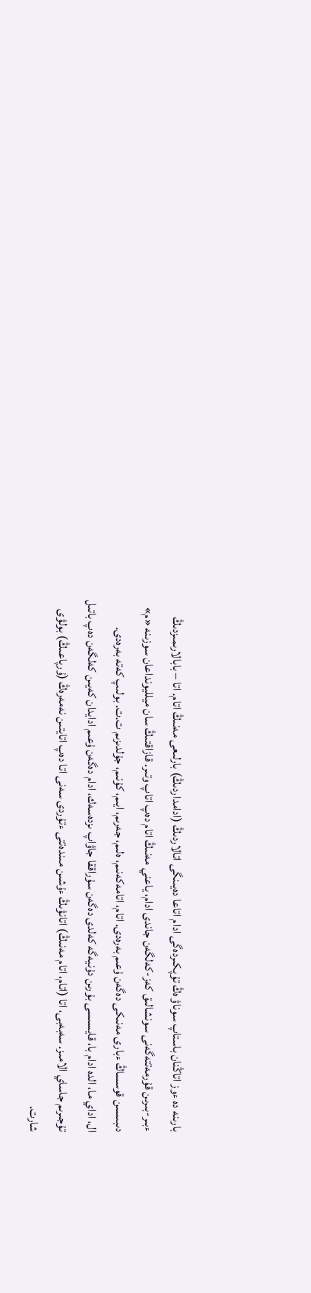بارىنە دە ءوز اتاڭنان باستاپ سوناۋ ەڭ تۇپكىردەگى ادام اتاعا دەيىنگى اتالاردىڭ (ادامداردىڭ) بارلىعى مەنىڭ اتام. اتا – بابالارىمىزدىڭ ءبىر-بىرىن قۇرمەتتەگەنى سونشالىق كەز-كەلگەن جاندى ادام، ياعني مەنىڭ اتام دەپ اتاپ وتىر. قازاقتىڭ سان ميلليونداعان سوزىنە «م» دىبىسىن قوسساڭ ءبارى مەنىكى دەگەن ۇعىم بەرەدى. اتام، اتامەكەنىم، ەلىم، جەرىم، ايىم، كۇنىم، جۇلدىزىم ت.ت. بولىپ كەتە بەرەدى.
ال، اداي ما، الدە ادام با، قايسىسى بۇرىن دۇنيەگە كەلدى دەگەن سۇراققا جاۋاپ ىزدەسەك، ادام دەگەن ۇعىم ادايدان كەيىن كەلگەن دەپ باتىل تۇجىرىم جاساي الامىز. سەبەبى، اتا (اتام، اتام مەنىڭ) اتانۋىڭ ءۇشىن مىندەتتى ءتۇردى سەنى اتا دەپ اتايتىن نەمەرەڭ (ۇرپاعىڭ) بولۋى شارت.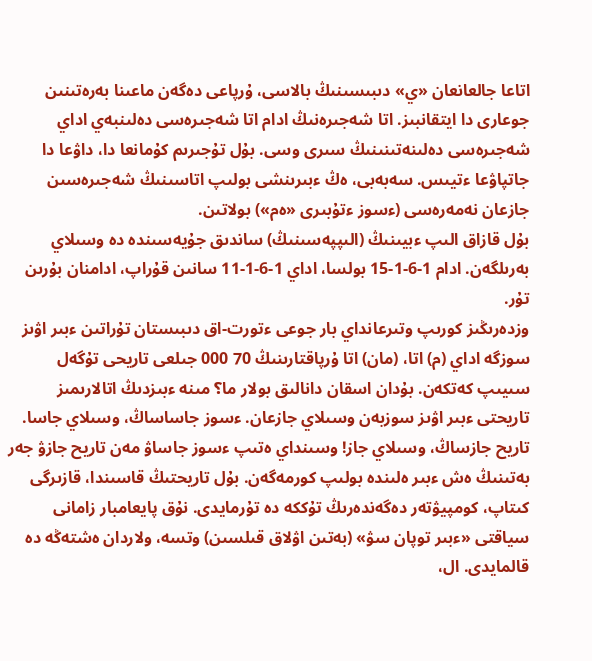اتاعا جالعانعان «ي» دىبىسىنىڭ بالاسى، ۇرپاعى دەگەن ماعىنا بەرەتىنىن جوعارى دا ايتقانبىز. اتا شەجىرەنىڭ ادام اتا شەجىرەسى دەلىنبەي اداي شەجىرەسى دەلىنەتىنىنىڭ سىرى وسى. بۇل تۇجىرىم كۇمانعا دا، داۋعا دا جاتپاۋعا ءتيىس. سەبەبى، ەڭ ءبىرىنشى بولىپ اتاسىنىڭ شەجىرەسىن جازعان نەمەرەسى (ءسوز ءتۇبىرى «ەم») بولاتىن.
بۇل قازاق الىپ ءبيىنىڭ (الىپپەسىنىڭ) ساندىق جۇيەسىندە دە وسىلاي بەرىلگەن. ادام 1-6-1-15 بولسا، اداي 1-6-1-11 سانىن قۇراپ، ادامنان بۇرىن تۇر.
وزدەرىڭىز كورىپ وتىرعانداي بار جوعى ءتورت-اق دىبىستان تۇراتىن ءبىر اۋىز سوزگە اداي (م) اتا، (مان) اتا ۇرپاقتارىنىڭ 70 000 جىلعى تاريحى تۇگەل سىيىپ كەتكەن. بۇدان اسقان دانالىق بولار ما؟ مىنە ءبىزدىڭ اتالارىمىز تاريحتى ءبىر اۋىز سوزبەن وسىلاي جازعان. ءسوز جاساساڭ، وسىلاي جاسا. تاريح جازساڭ، وسىلاي جاز! وسىنداي ەتىپ ءسوز جاساۋ مەن تاريح جازۋ جەر بەتىنىڭ ەش ءبىر ەلىندە بولىپ كورمەگەن. بۇل تاريحتىڭ قاسىندا، قازىرگى كىتاپ، كومپيۋتەر دەگەندەرىڭ تۇككە دە تۇرمايدى. نۇق پايعامبار زامانى سياقتى «ءبىر توپان سۋ» (بەتىن اۋلاق قىلسىن) وتسە، ولاردان ەشتەڭە دە قالمايدى. ال،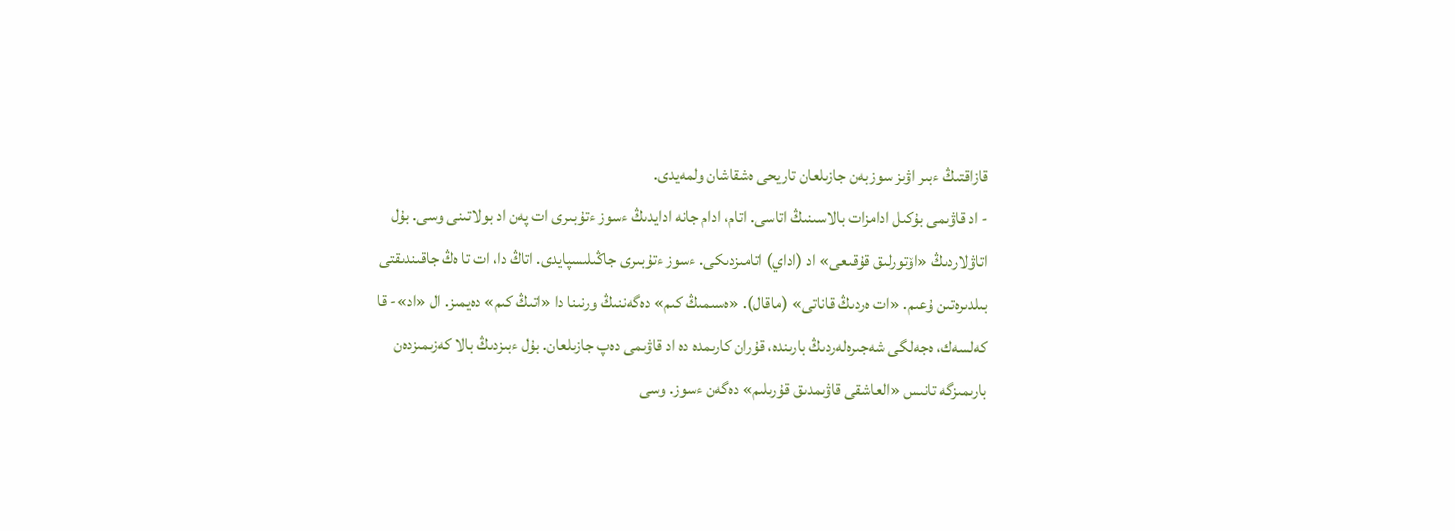قازاقتىڭ ءبىر اۋىز سوزبەن جازىلعان تاريحى ەشقاشان ولمەيدى.
- اد قاۋىمى بۇكىل ادامزات بالاسىنىڭ اتاسى. اتام، ادام جانە ادايدىڭ ءسوز ءتۇبىرى ات پەن اد بولاتىنى وسى. بۇل اتاۋلاردىڭ «اۆتورلىق قۇقىعى» اد (اداي) اتامىزدىكى. ءسوز ءتۇبىرى جاڭىلىسپايدى. اتاڭ دا، ات تا ەڭ جاقىندىقتى بىلدىرەتىن ۇعىم. «ات ەردىڭ قاناتى» (ماقال). «ەسىمىڭ كىم» دەگەننىڭ ورنىنا دا «اتىڭ كىم» دەيمىز. ال «اد»- قا كەلسەك، ەجەلگى شەجىرەلەردىڭ بارىندە، قۇران كارىمدە دە اد قاۋىمى دەپ جازىلعان. بۇل ءبىزدىڭ بالا كەزىمىزدەن بارىمىزگە تانىس «العاشقى قاۋىمدىق قۇرىلىم» دەگەن ءسوز. وسى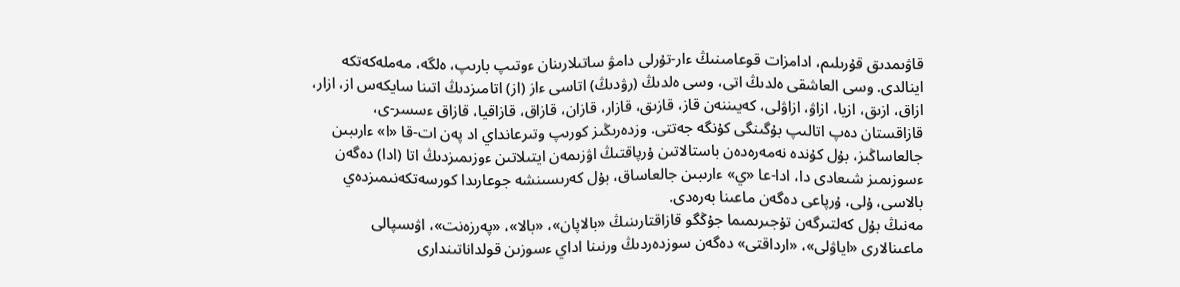قاۋىمدىق قۇرىلىم، ادامزات قوعامىنىڭ ءار-تۇرلى دامۋ ساتىلارىنان ءوتىپ بارىپ، ەلگە، مەملەكەتكە اينالدى. وسى العاشقى ەلدىڭ اتى، وسى ەلدىڭ (رۋدىڭ) اتاسى ءاز (از) اتامىزدىڭ اتىنا سايكەس از، ازار، ازاق، ازىق، ازيا، ازاۋ، ازاۋلى، كەيىننەن قاز، قازىق، قازار، قازان، قازاق، قازاقيا، قازاق ءسسر-ى، قازاقستان دەپ اتالىپ بۇگىنگى كۇنگە جەتتى. وزدەرىڭىز كورىپ وتىرعانداي اد پەن ات-قا «ا» ءارىبىن جالعاساڭىز، بۇل كۇندە نەمەرەدەن باستالاتىن ۇرپاقتىڭ اۋزىمەن ايتىلاتىن ءوزىمىزدىڭ اتا (ادا) دەگەن ءسوزىمىز شىعادى دا، ادا-عا «ي» ءارىبىن جالعاساق، بۇل كەرىسىنشە جوعارىدا كورسەتكەنىمىزدەي بالاسى، ۇلى، ۇرپاعى دەگەن ماعىنا بەرەدى.
مەنىڭ بۇل كەلتىرگەن تۇجىرىمىما جۇڭگو قازاقتارىنىڭ «بالاپان»، «بالا»، «پەرزەنت»، اۋىسپالى ماعىنالارى «اياۋلى»، «ارداقتى» دەگەن سوزدەردىڭ ورنىنا اداي ءسوزىن قولداناتىندارى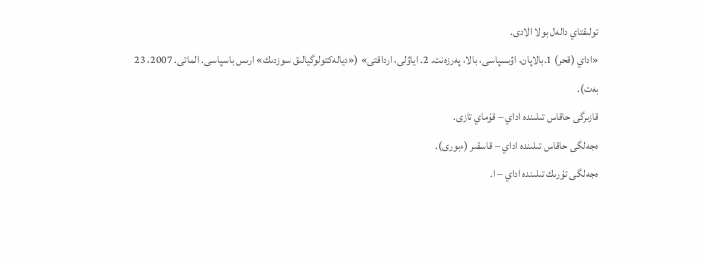تولىقتاي دالەل بولا الادى.
«اداي (قحر) 1.بالاپان، اۋىسپاسى، بالا، پەرزەنت. 2. اياۋلى، ارداقتى» («ديالەكتولوگيالىق سوزدىك» ارىس باسپاسى. الماتى. 2007، 23 بەت).
قازىرگى حاقاس تىلىندە اداي – قۇماي تازى.
ەجەلگى حاقاس تىلىندە اداي – قاسقىر (ءبورى).
ەجەلگى تۇرىك تىلىندە اداي – ا.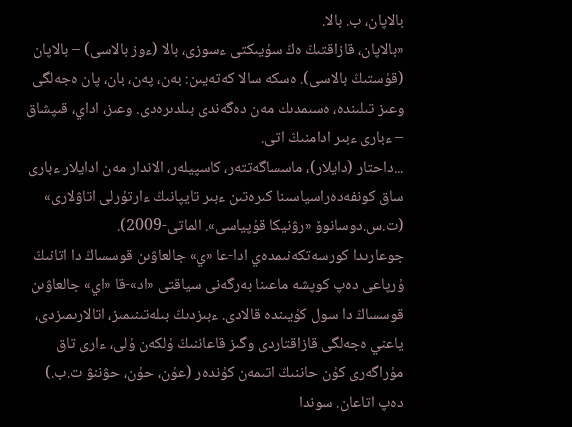بالاپان، ب. بالا.
«بالاپان، قازاقتىڭ ەڭ سۇيىكتى ءسوزى، بالا (ءوز بالاسى) – بالاپان (قۇستىڭ بالاسى). ەسكە سالا كەتەيىن: بەن، پەن، بان، پان ەجەلگى وعىز تىلىندە، ەسىمدىك مەن دەگەندى بىلدىرەدى. وعىز، اداي، قىپشاق – ءبارى ءبىر ادامنىڭ اتى.
...داحتار (دايلار)، ماسساگەتتەر، كاسپيلەر، الاندار مەن ادايلار ءبارى ساق كونفەدەراسياسىنا كىرەتىن ءبىر تايپانىڭ ءارتۇرلى اتاۋلارى» (ت.س.دوسانوۆ «رۋنيكا قۇپياسى». الماتى-2009).
جوعارىدا كورسەتكەنىمدەي ادا-عا «ي» جالعاۋىن قوسساڭ دا اتانىڭ ۇرپاعى دەپ كوپشە ماعىنا بەرگەنى سياقتى «اد»-قا «اي» جالعاۋىن قوسساڭ دا سول كۇيىندە قالادى. ءبىزدىڭ بىلەتىنىمىز، اتالارىمىزدى، ياعني ەجەلگى قازاقتاردى وگىز قاعاننىڭ ۇلكەن ۇلى، ءارى تاق مۇراگەرى كۇن حاننىڭ اتىمەن كۇندەر (عۇن، حۇن، حۋننۋ ت.ب.) دەپ اتاعان. سوندا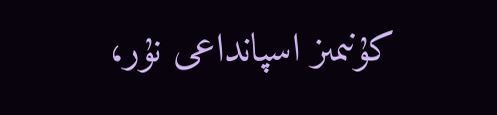كۇنىمىز اسپانداعى نۇر،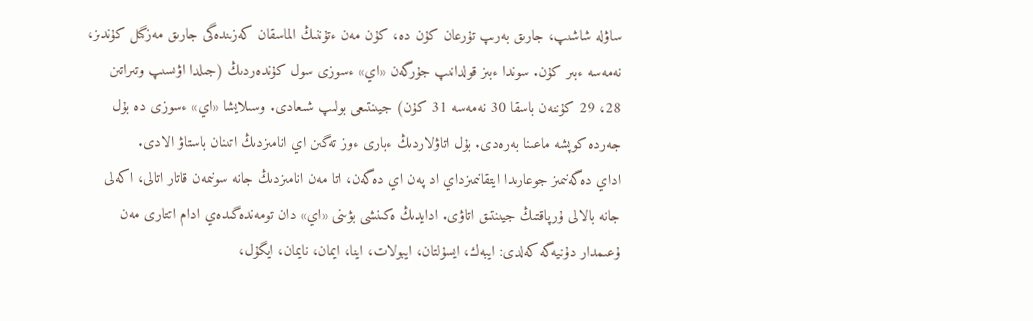ساۋلە شاشىپ، جارىق بەرىپ تۇرعان كۇن دە، كۇن مەن ءتۇننىڭ الماسقان كەزىندەگى جارىق مەزگىل كۇندىز، نەمەسە ءبىر كۇن. سوندا ءبىز قولدانىپ جۇرگەن «اي» ءسوزى سول كۇندەردىڭ (جىلدا اۋىسىپ وتىراتىن 28، 29 كۇننەن باسقا 30 نەمەسە 31 كۇن) جيىنتىعى بولىپ شىعادى. وسىلايشا «اي» ءسوزى دە بۇل جەردە كوپشە ماعىنا بەرەدى. بۇل اتاۋلاردىڭ ءبارى ءوز تەگىن اي انامىزدىڭ اتىنان باستاۋ الادى.
اداي دەگەنىمىز جوعارىدا ايتقانىمىزداي اد پەن اي دەگەن، اتا مەن انامىزدىڭ جانە سونىمەن قاتار اتالى، اكەلى جانە بالالى ۇرپاقتىڭ جيىنتىق اتاۋى. ادايدىڭ ەكىنشى بۋىنى «اي» دان تومەندەگىدەي ادام اتتارى مەن ۇعىمدار دۇنيەگە كەلدى: ايبەك، ايسۇلتان، ايبولات، اينا، ايمان، نايمان، ايگۇل،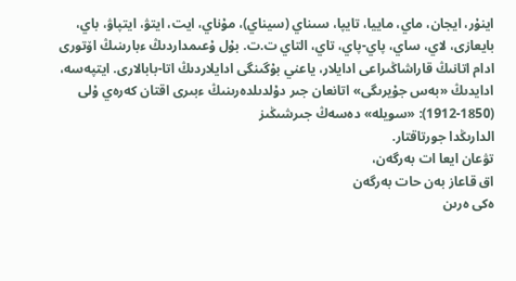اينۇر، ايجان، ماي، ماييا، تايپا، سىناي (سيناي)، مۇناي، ايت، ايتۋ، ايتپاۋ، باي، بايعازى، لاي، ساي، پاي-پاي، تاي، التاي ت.ت. بۇل ۇعىمداردىڭ ءبارىنىڭ اۆتورى ادام اتانىڭ قاراشاڭىراعى ادايلار، ياعني بۇگىنگى ادايلاردىڭ اتا-بابالارى. ايتپەسە، ادايدىڭ «بەس جۇيرىگى» اتانعان جىر دۇلدىلدەرىنىڭ ءبىرى اقتان كەرەي ۇلى (1850-1912): «سويلە» دەسەڭ جىرشىڭىز
الدارىڭدا جورتاقتار.
تۋعان ايعا ات بەرگەن،
اق قاعاز بەن حات بەرگەن
ەكى ەرىن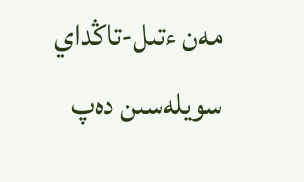مەن ءتىل-تاڭداي
سويلەسىن دەپ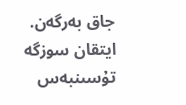جاق بەرگەن.
ايتقان سوزگە تۇسىنبەس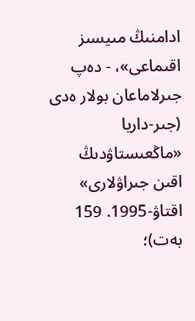ادامنىڭ مىيسىز اقىماعى»، - دەپ جىرلاماعان بولار ەدى (جىر-داريا «ماڭعىستاۋدىڭ
اقىن جىراۋلارى» اقتاۋ-1995. 159 بەت)؛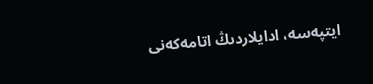ايتپەسە، ادايلاردىڭ اتامەكەنى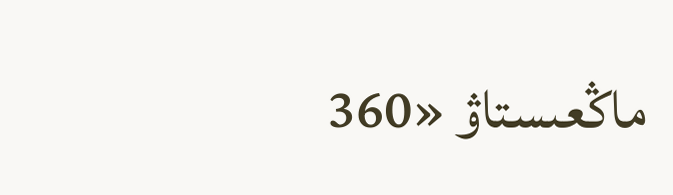ماڭعىستاۋ «360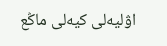اۋليەلى كيەلى ماڭع